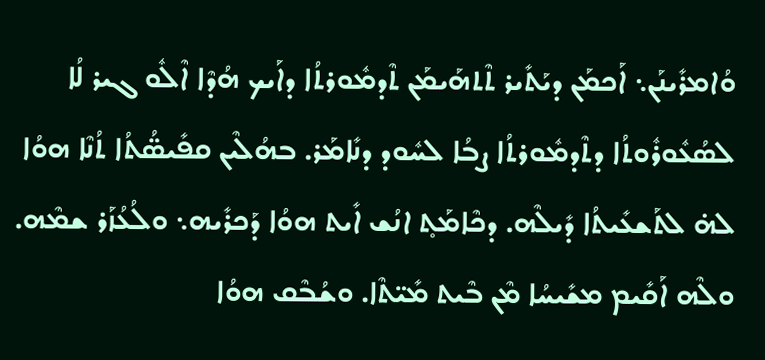ܘܳܐܡܪܺܝܢܰܢ܆ ܐܰܟܡܰܢ ܕܝܰܬܺܝܪ ܬܶܬܗܰܝܡܰܢ ܬܶܕܡܽܘܪܬܳܐ ܕܐܰܝܟ ܗܳܕܶܐ ܐܶܠܽܘ ܓܝܪ ܠܳܐ ܠܣܳܥܽܘܪܽܘܬܳܐ ܕܬܶܕܡܽܘܪܬܳܐ ܨܒܳܐ ܠܚܽܘܕ ܕܢܺܐܡܰܪ. ܒܗܳܠܶܝܢ ܩܦܺܝܣ̈ܳܬܳܐ ܬܳܢܶܐ ܗܘܳܐ ܠܗ̇ ܠܬܰܫܥܺܝܬܳܐ ܕܺܝܠܶܗ. ܕܟܶܐܡܰܬ̥ ܐܢܳܫ ܐܺܝܬ ܗܘܳܐ ܕܰܟܪܺܝܗ܆ ܘܠܳܥܳܙܰܪ ܫܡܶܗ. ܘܠܶܗ ܐܰܩܺܝܡ ܡܫܺܝܚܳܐ ܡܶܢ ܒܶܝܬ ܡܺܝ̈ܬܶܐ. ܘܫܳܒܶܩ ܗܘܳܐ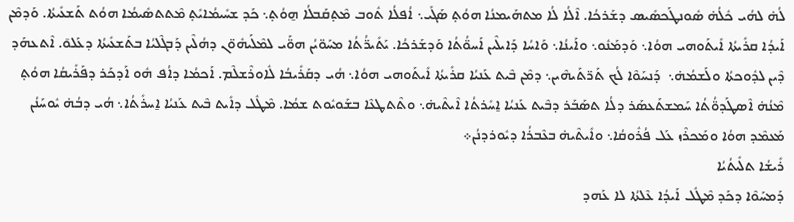ܠܳܗ̇ ܠܗܳܝ ܟܽܠܳܗ̇ ܣܽܘܢܛܰܟܣܺܝܣ ܕܫܰܪܟܳܐ. ܐܶܠܳܐ ܠܳܐ ܡܬܗܰܝܡܢܳܐ ܗܘܳܬ̥ ܣܰܓܺܝ܆ ܐܳܦܠܳܐ ܬܽܘܒ ܡܶܬ̥ܩܰܒܠܳܐ ܗ̱ܘܳܬ̥܆ ܟܰܕ ܫܚܺܝܡܳܐܝܺܬ̥ ܡܶܬܬܣܺܝܡܳܐ ܗܘܳܬ ܬܰܫܥܺܝܬܳܐ. ܘܰܕܡܶܢ ܐܰܝܕܳܐ ܩܪܺܝܬܳܐ ܐܺܝܬܰܘܗܝ ܗܘܳܐ܆ ܘܰܕܡܰܢܽܘ܆ ܘܐܰܝܢܳܐ܆ ܘܰܐܚܳܐ ܕܰܐܝܠܶܝܢ ܐܰܚܘ̈ܳܬܳܐ ܘܰܕܫܰܪܟܳܐ. ܝܰܬܺܝܪ̈ܳܬܳܐ ܡܚܰܘ̈ܝܳܢ ܗܘ̈ܰܝ ܠܡܶܠܰܝܗܽܘ̈ܢ ܕܗܳܠܶܝܢ ܕܰܒܓܶܠܝܳܐ ܒܬܰܫܥܺܝܬܳܐ ܕܥܰܠܘ̄. ܐܶܬܥܗܰܕ ܕܶܝܢ ܠܕܽܘܟܬܳܐ ܘܠܰܫܡܳܗ̇܆  ܕܰܢܚܰܘܶܐ ܠܳܟ ܬܰܪ̈ܬܰܝܗܶܝܢ܆ ܕܡܶܢ ܒܶܝܬ ܥܰܢܝܳܐ ܩܪܺܝܬܳܐ ܐܺܝܬܰܘܗܝ ܗܘܳܐ܆ ܗܳܝ ܕܩܰܪܺܝܒܳܐ ܠܽܐܘܪܶܫܠܶܡ. ܐܰܟܡܳܐ ܕܐܳܦ ܗܽܘ ܐܰܕܟܰܪ ܕܦܰܪܺܝܩܳܐ ܗܘܳܬ̥ ܡܶܢܳܗ̇ ܐܶܣܛܰܕܘ̈ܳܬܳܐ ܚܰܡܫܬܰܥܣܰܪ ܕܠܳܐ ܬܣܰܒܰܪ ܕܒܶܝܬ ܥܰܢܝܳܐ ܐ̱ܚܺܪܬܳܐ ܐܶܝܬܶܝܗ̇܆ ܘܬܶܬܛܥܶܐ ܒܫܰܘܝܽܘܬ ܫܡܳܐ. ܡܶܛܽܠ ܕܐܺܝܬ ܒܶܝܬ ܥܰܢܝܳܐ ܐ̱ܚܪܺܬܳܐ܆ ܗܳܝ ܕܒܳܗ̇ ܝܽܘܚܰܢܳܢ ܡܰܥܡܶܕ ܗܘܳܐ ܘܡܰܟܪܶܙ ܥܰܠ ܦܳܪܽܘܩܳܐ܆ ܘܐܺܝܬܶܝܗ̇ ܒܥܶܒܪܳܐ ܕܝܽܘܪܕܢܳܢ܀
ܪܺܝܫܳܐ ܬܠܺܝܬܳܝܳܐ
ܕܰܡܚܰܘܶܐ ܕܟܰܕ ܡܶܛܽܠ ܐܰܝܕܳܐ ܥܶܠܬܳܐ ܠܐ ܥܰܗܕ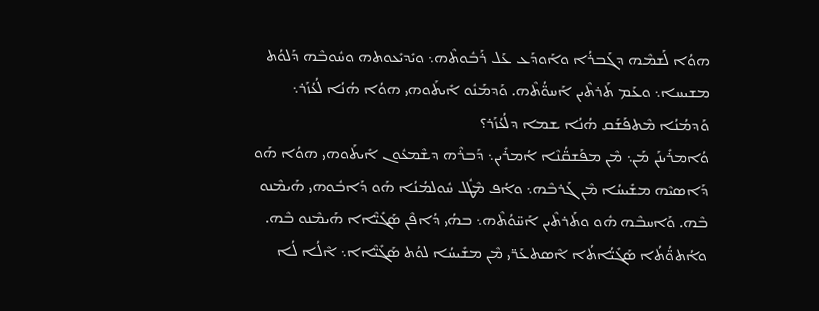ܗܘܳܐ ܠܰܫܡܶܗ ܕܓܰܒܪܳܐ ܘܐܰܘܕܰܥ ܥܰܠ ܪܰܒܽܘܬܶܗ܆ ܘܝܺܕܝܺܥܘܬܗ ܘܚܽܘܒܶܗ ܕܰܠܘܳܬ ܡܫܝܚܐ܆ ܘܥܰܡ ܬܰܪܬܶܝܢ ܐܰܚܘ̈ܳܬܶܗ. ܘܰܕܡܰܢܽܘ ܐܺܝܬܰܘܗܝ ܗܘܳܐ ܗܳܢܳܐ ܠܳܥܳܙܰܪ܆ ܘܰܕܡܳܢܳܐ ܡܶܬܦܰܫܰܩ ܗܳܢܳܐ ܫܡܐ ܕܠܳܥܳܙܰܪ؟
ܘܳܐܡܪܺܝܢܰܢ ܡܰܢ܆ ܡܶܢ ܡܦܰܫܩ̈ܳܢܶܐ ܐܳܡܪܺܝܢ܆ ܕܰܒܪܶܗ ܕܫܶܡܥܽܘܢ ܐܺܝܬܰܘܗܝ ܗܘܳܐ ܗܰܘ ܕܰܐܣܝܶܗ ܡܫܺܝܚܳܐ ܡܶܢ ܓܰܪܒܶܗ܆ ܘܐܳܦ ܡܶܛܽܠ ܚܽܘܠܡܳܢܳܐ ܗܰܘ ܕܰܐܒܽܘܗܝ ܗܰܝܡܶܢܘ ܒܶܗ. ܘܰܐܚܒܶܗ ܗܽܘ ܘܬܰܪܬܶܝܢ ܐܰܚ̈ܘܳܬܶܗ܆ ܒܗܳܝ ܕܳܐܦܶܢ ܣܰܓܺܝ̈ܶܐܐ ܗܰܝܡܶܢܘ ܒܶܗ. ܘܐܳܬܘ̈ܳܬܳܐ ܣܰܓܺܝ̈ܳܐܬܳܐ ܐܶܣܬܥܰܪ̈ܝ ܡܶܢ ܡܫܺܝܚܳܐ ܠܘܳܬ ܣܰܓܺܝ̈ܶܐܐ܆ ܐܶܠܳܐ ܠܳܐ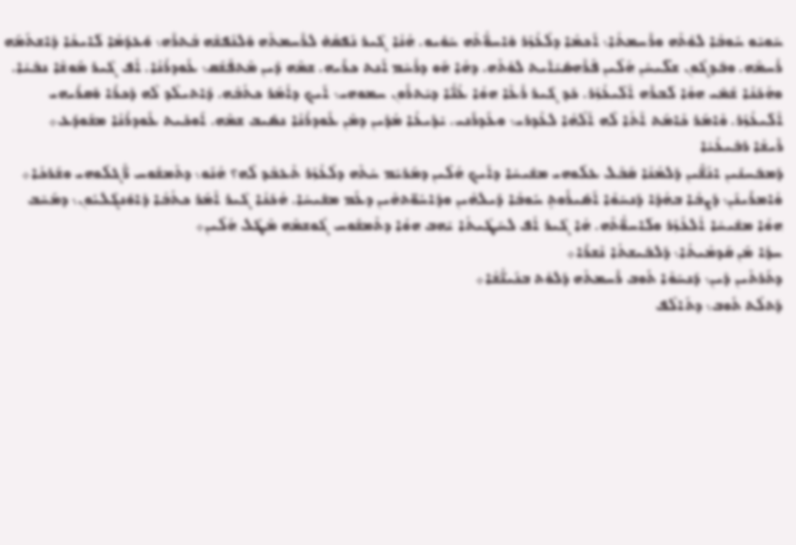ܚܰܘܝܺܘ ܚܽܘܒܳܐ ܠܘܳܬܶܗ ܘܪܶܚܡܬܳܐ܆ ܐܰܟܡܳܐ ܕܠܳܥܳܙܰܪ ܘܰܐܚܘ̈ܳܬܶܗ ܚܰܘܺܝܘ. ܗܳܢܳܐ ܓܶܝܪ ܢܰܦܩܳܗ̇ ܠܪܶܚܡܬܶܗ ܘܰܠܢܰܦܫܶܗ ܒܳܬܪܶܗ܆ ܘܰܥܕܰܡܳܐ ܠܰܐܝܟܳܐ ܕܶܐܫܬܰܡܰܗ ܪܳܚܡܶܗ. ܘܒܰܕܓܽܘܢ ܫܠ̈ܝܚܳܢ ܗܳܠܶܝܢ ܦܰܪܶܗܣܺܝܰܐܺܝܬ ܠܘܳܬܶܗ. ܕܗܳܐ ܗܰܘ ܕܪܳܚܶܡ ܐܰܢܬ ܟܪܺܝܗ. ܫܡܶܗ ܕܶܝܢ ܡܶܬܦܰܫܰܩ܆ ܥܽܘܕܪܳܢܳܐ. ܐܳܦ ܓܶܝܪ ܡܽܘܫܶܐ ܢܒܺܝܳܐ. ܘܗܳܟܰܢܳܐ ܫܰܡܺܝ ܗܘܳܐ ܠܰܒܪܶܗ ܐܶܠܺܝܥܳܙܰܪ. ܟܰܕ ܓܶܝܪ ܪܳܥܶܐ ܗܘܳܐ ܥܳܢ̈ܳܐ ܕܝܰܬܪܽܘܢ ܚܡܘܗܝ܆ ܐܰܝܟ ܕܐܳܡܰܪ ܟܬܳܒܶܗ. ܕܶܐܬܝܠܶܕ ܠܶܗ ܕܶܟܪܳܐ ܘܰܩܪܳܝܗܝ ܐܶܠܺܝܥܳܙܰܪ. ܘܶܐܡܰܪ ܟܶܐܡܰܬ ܐܶܬܳܐ ܠܶܗ ܐܰܠܳܗܳܐ ܠܥܶܕܪܝ܆ ܘܥܰܕܪܰܢܝ. ܝܺܕܺܝܥܳܐ ܡܳܕܶܝܢ ܕܡܶܢ ܥܽܘܕܪܳܢܳܐ ܢܣܺܝܒ ܫܡܶܗ. ܐܰܘܟܺܝܬ ܥܽܘܕܪܳܢܳܐ ܡܫܰܘܕܰܥ܀
ܪܺܝܫܳܐ ܪܒܺܝܥܳܝܳܐ
ܕܰܡܒܰܚܢܺܝܢ ܐܢܳܫ̈ܺܝܢ ܕܰܠܡܳܢܳܐ ܩܰܒܶܠ ܥܠܰܘܗܝ ܡܫܺܝܚܳܐ ܕܐܰܝܟ ܗܳܠܶܝܢ ܕܡܰܪܝܰܡ ܚܳܬܶܗ ܕܠܳܥܳܙܰܪ ܬܶܥܒܶܕ ܠܶܗ؟ ܗܳܢܰܘ܆ ܕܬܶܡܫܽܘܚ ܪ̈ܶܓܠܰܘܗܝ ܘܫܰܪܟܳܐ܀
ܘܳܐܡܪܺܝܢܰܢ܆ ܕܰܨܒܳܐ ܒܗܳܕܶܐ ܕܰܢܚܰܘܶܐ ܐܰܣܺܝܪܽܘܬ̥ ܚܽܘܒܳܐ ܕܺܝܠܗܶܝܢ ܘܕܰܐܚܽܘ̈ܬܗܶܝܢ ܕܥܰܡ ܡܫܺܝܚܳܐ. ܗܳܟܰܢܳܐ ܓܶܝܪ ܐܶܡܰܪ ܟܬܳܒܳܐ ܕܶܐܘܰܢܓܶܠܝܽܘܢ܆ ܕܡܰܚܶܒ ܗܘܳܐ ܡܫܺܝܚܳܐ ܐܳܠܥܳܙܰܪ ܘܠܰܐܚܘ̈ܳܬܶܗ. ܗܳܐ ܓܶܝܪ ܐܳܦ ܠܚܰܛܳܝܬܳܐ ܝܰܗܒ ܗܘܳܐ ܕܬܶܡܫܽܘܚ ܓܽܘܫܡܶܗ ܡܶܛܽܠ ܗܳܠܶܝܢ܀
ܚܕܳܐ ܡܰܢ ܩܰܕܡܳܝܬܳܐ܆ ܕܰܠܒܺܝܫܬܳܐ ܢܶܫܪܶܐ܀
ܕܬܰܪܬܶܝܢ ܕܶܝܢ܆ ܕܰܢܚܰܘܶܐ ܬܽܘܒ ܪܶܚܡܬܶܗ ܕܰܠܘܳܬ ܒܢܰܝܢ̈ܳܫܳܐ܀
ܕܰܬܠܳܬ ܬܽܘܒ܆ ܕܬܰܐܠܶܦ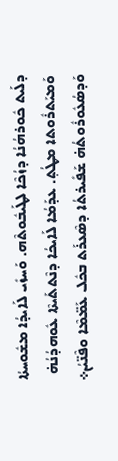ܕܠܰܝܬ ܟܽܘܪܗܳܢܳܐ ܕܙܳܟܶܐ ܠܛܰܝܒܽܘܬܶܗ. ܘܰܚܙܺܝ ܠܰܐܝܕܳܐ ܡܫܽܘܚܬܳܐ ܘܰܡܝܰܬܪܽܘܬܐ ܡܛܳܬ̥. ܥܕܰܡܳܐ ܠܰܐܝܟܳܐ ܕܢܶܬܬܰܝܬܶܐ ܥܽܘܗܕܳܢܳܗ̇ ܘܰܕܣܳܥܽܘܪܽܘܬܳܗ̇ ܫܰܦܺܝܪܬܳܐ ܕܣܶܥܪܰܬ ܒܟܽܠ ܥܰܡ̈ܡܶܐ ܘܦܶܢ̈ܝܳܢ܀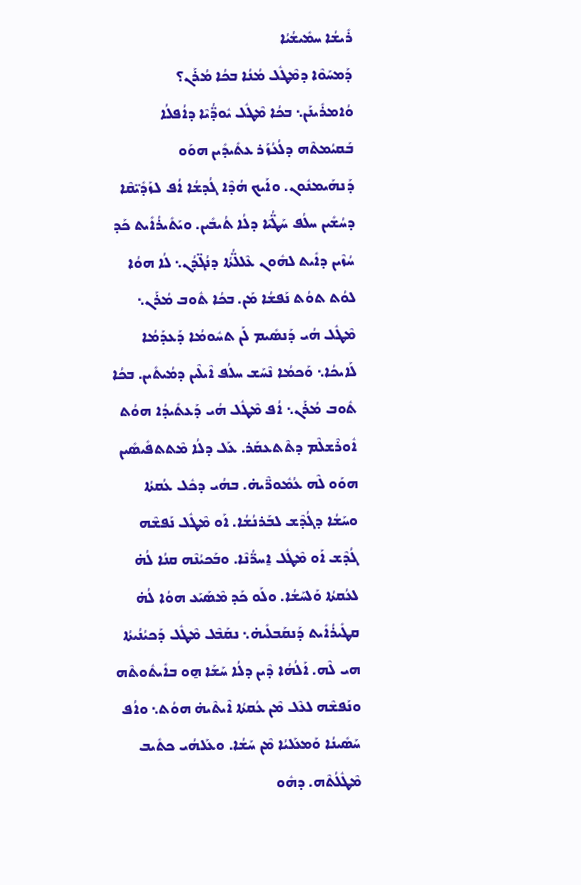ܪܺܝܫܳܐ ܚܡܺܝܫܳܝܳܐ
ܕܰܡܚܰܘܶܐ ܕܡܶܛܽܠ ܡܳܢܳܐ ܒܟܳܐ ܡܳܪܰܢ؟
ܘܳܐܡܪܺܝܢܰܢ܆ ܒܟܳܐ ܡܶܛܽܠ ܝܽܘܕ̈ܳܝܶܐ ܕܐܳܦܠܳܐ ܒܰܩܝܳܡܬܶܗ ܕܠܳܥܳܙܰܪ ܥܬܺܝܕܺܝܢ ܗܘܰܘ ܕܰܢܗܰܝܡܢܽܘܢ. ܘܐܰܝܟ ܗܳܕܶܐ ܓܳܕܫܳܐ ܐܳܦ ܠܙܰܕܺܝ̈ܩܶܐ ܕܚܳܫܺܝܢ ܚܠܳܦ ܚܰܛ̈ܳܝܶܐ ܕܠܳܐ ܬܳܝܒܺܝܢ. ܘܝܰܬܺܝܪܳܐܺܝܬ ܟܰܕ ܚܳܙܶܝܢ ܕܐܺܝܬ ܠܗܽܘܢ ܥܶܠܠ̈ܳܬܳܐ ܕܢܳܓ̈ܕܳܢ܆ ܠܳܐ ܗܘܳܐ ܠܘܳܬ ܬܘܳܬ ܢܰܦܫܳܐ ܡܰܢ. ܒܟܳܐ ܬܽܘܒ ܡܳܪܰܢ܆ ܡܶܛܽܠ ܗܳܝ ܕܰܢܣܺܝܡ ܠܰܢ ܬܚܽܘܡܳܐ ܕܰܥܕܰܡܳܐ ܠܰܐܝܟܳܐ܆ ܘܰܟܡܳܐ ܢܶܚܰܫ ܚܠܳܦ ܐܶܝܠܶܝܢ ܕܡܳܝܬܺܝܢ. ܒܟܳܐ ܬܽܘܒ ܡܳܪܰܢ܆ ܐܳܦ ܡܶܛܽܠ ܗܳܝ ܕܰܥܬܺܝܕܳܐ ܗܘܳܬ ܐܽܘܪܶܫܠܶܡ ܕܬܶܬܥܩܰܪ. ܥܰܠ ܕܠܳܐ ܡܶܬܬܦܺܝܣܺܝܢ ܗܘܰܘ ܠܶܗ ܥܳܡܽܘܪ̈ܶܝܗ̇. ܒܗܳܝ ܕܟܽܠ ܥܳܩܬܳܐ ܘܚܰܫܳܐ ܕܓܳܕܶܫ ܠܒܰܪܢܳܫܳܐ. ܐܰܘ ܡܶܛܽܠ ܢܰܦܫܶܗ ܓܳܕܶܫ ܐܰܘ ܡܶܛܽܠ ܐ̱ܚܪ̈ܳܢܶܐ. ܘܒܰܟܝܳܢܶܗ ܩܢܳܐ ܠܳܗ̇ ܠܥܳܩܬܳܐ ܘܰܠܚܰܫܳܐ. ܘܠܰܘ ܟܰܕ ܡܶܣܰܝܰܥ ܗܘܳܐ ܠܳܗ̇ ܩܛܺܝܪܳܐܺܝܬ ܕܰܢܩܰܒܠܺܝܗ̇܆ ܢܩܰܒܶܠ ܡܶܛܽܠ ܕܰܟܝܳܢܳܝܬܳܐ ܗܝ ܠܶܗ. ܐܰܠܳܗܳܐ ܕܶܝܢ ܕܠܳܐ ܚܰܫܰܐ ܗ̱ܘ ܒܐܺܝܬܽܘܬܶܗ ܘܢܰܦܫܶܗ ܠܥܶܠ ܡܶܢ ܥܳܩܬܳܐ ܐܶܝܬܶܝܗ̇ ܗܘܳܬ܆ ܘܐܳܦ ܚܰܣܺܝܢܳܐ ܘܰܡܥܰܠܝܳܐ ܡܶܢ ܚܰܫܳܐ. ܘܥܰܠܗܳܝ ܟܬܺܝܒ ܡܶܛܽܠܳܬܶܗ. ܕܗܽܘ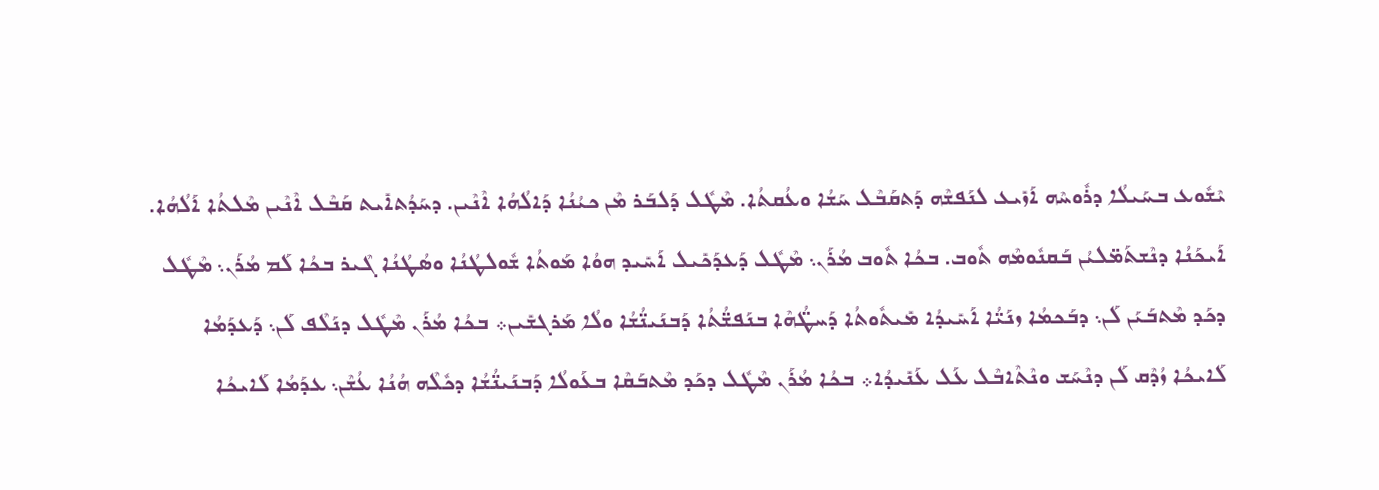ܝܶܫܽܘܥ ܒܚܰܝܠܳܐ ܕܪܽܘܚܶܗ ܐܰܙܺܝܥ ܠܢܰܦܫܶܗ ܕܰܬܩܰܒܶܠ ܚܰܫܳܐ ܘܥܳܩܬܳܐ. ܡܶܛܽܠ ܕܰܠܒܰܪ ܡܶܢ ܟܝܳܢܳܐ ܕܰܐܠܳܗܳܐ ܐܶܢܶܝܢ. ܕܚܰܕܳܬܐܺܝܬ ܩܰܒܶܠ ܐܶܢܶܝܢ ܡܶܠܬܳܐ ܐܰܠܳܗܳܐ. ܐܰܝܟܰܢܳܐ ܕܢܶܫܬܰܡ̈ܠܝܳܢ ܒܰܩܢܽܘܡܶܗ ܬܽܘܒ. ܒܟܳܐ ܬܽܘܒ ܡܳܪܰܢ܆ ܡܶܛܽܠ ܕܰܥܕܰܟܺܝܠ ܐܰܚܺܝܕ ܗܘܳܐ ܡܰܘܬܳܐ ܫܽܘܠܛܳܢܳܐ ܘܣܳܛܳܢܳܐ ܓܶܝܪ ܒܟܳܐ ܠܰܡ ܡܳܪܰܢ܆ ܡܶܛܽܠ ܕܟܰܕ ܡܶܬܒܰܝܰܢ ܠܰܢ܆ ܕܒܰܟܡܳܐ ܙܢܰܝ̈ܳܐ ܐܰܚܺܝܕܳܐ ܡܺܝܬܽܘܬܳܐ ܕܰܚܛ̈ܳܗܶܐ ܒܢܰܦܫ̈ܳܬܳܐ ܕܰܒܢܰܝܢ̈ܳܫܳܐ ܘܠܳܐ ܡܰܪܓܫܺܝܢ܀ ܒܟܳܐ ܡܳܪܰܢ ܡܶܛܽܠ ܕܢܰܠܶܦ ܠܰܢ܆ ܕܰܥܕܰܡܳܐ ܠܰܐܝܟܳܐ ܙܳܕܶܩ ܠܰܢ ܕܢܶܚܰܫ ܘܢܶܬܶܐܒܶܠ ܥܰܠ ܥܰܢܺܝܕܳܐ܀ ܒܟܳܐ ܡܳܪܰܢ ܡܶܛܽܠ ܕܟܰܕ ܡܶܬܒܰܩܶܐ ܒܥܰܘܠܳܐ ܕܰܒܢܰܝܢ̈ܳܫܳܐ ܕܟܽܠܶܗ ܗܳܢܳܐ ܥܳܫܶܢ܆ ܥܕܰܡܳܐ ܠܰܐܝܟܳܐ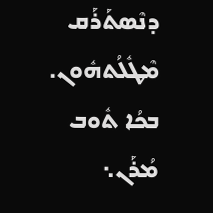ܕܢܶܣܬܰܪܰܩ ܡܶܛܽܠܳܬܗܽܘܢ. ܒܟܳܐ ܬܽܘܒ ܡܳܪܰܢ܆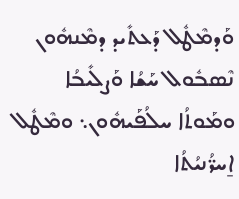ܘܰܕܡܶܛܽܠ ܕܰܥܬܺܝܕ ܕܡܶܢܗܽܘܢ ܢܶܣܒܽܘܠ ܚܰܫܳܐ ܘܰܨܠܺܝܒܳܐ ܘܡܰܘܬܳܐ ܚܠܳܦܰܝܗܽܘܢ܆ ܘܡܶܛܽܠ ܐ̱ܚܪ̈ܳܢܝܳܬܳܐ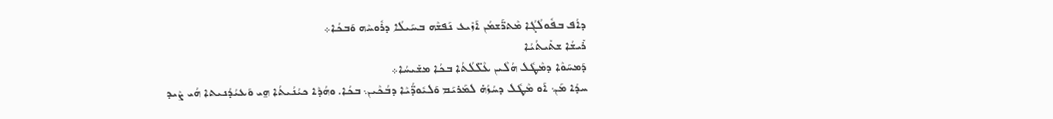ܕܐܳܦ ܒܦܽܘܠܳܓܳܐ ܡܶܬܪ̈ܰܫܡܳܢ ܐܰܙܺܝܥ ܢܰܦܫܶܗ ܒܚܰܝܠܳܐ ܕܪܽܘܚܶܗ ܘܰܒܟܳܐ܀
ܪܺܝܫܳܐ ܫܬܺܝܬܳܝܳܐ
ܕܰܡܚܰܘܶܐ ܕܡܶܛܽܠ ܗܳܠܶܝܢ ܥܶܠ̈ܠܳܬܳܐ ܒܟܳܐ ܡܫܺܝܚܳܐ܀
ܚܕܳܐ ܡܰܢ܆ ܐܰܘ ܡܶܛܽܠ ܕܚܳܙܳܗ̇ ܠܡܰܪܝܰܡ ܘܰܠܝܽܘܕ̈ܳܝܶܐ ܕܒܳܟܶܝܢ܆ ܒܟܳܐ. ܘܗܳܕܶܐ ܟܝܳܢܳܝܬܳܐ ܗ̱ܝ ܘܰܥܝܳܕܳܢܝܬܐ ܗܳܝ ܨܶܝܕ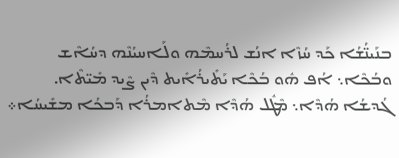ܒܢܰܝܢ̈ܳܫܳܐ ܟܰܕ ܚܳܙܶܐ ܐܢܳܫ ܠܪܳܚܡܶܗ ܘܠܰܐܚܝܳܢܶܗ ܕܚܳܐܶܫ ܘܒܳܟܶܐ܆ ܐܳܦ ܗܽܘ ܒܳܟܶܐ ܝܰܬܺܝܪܳܐܺܝܬ ܕܶܝܢ ܨܶܝܕ ܡܺܝ̈ܬܶܐ. ܓܳܕܫܳܐ ܗܳܕܶܐ܆ ܡܶܛܽܠ ܗܳܕܶܐ ܡܶܬܐܡܪܳܐ ܕܰܒܟܳܐ ܡܫܺܝܚܳܐ܀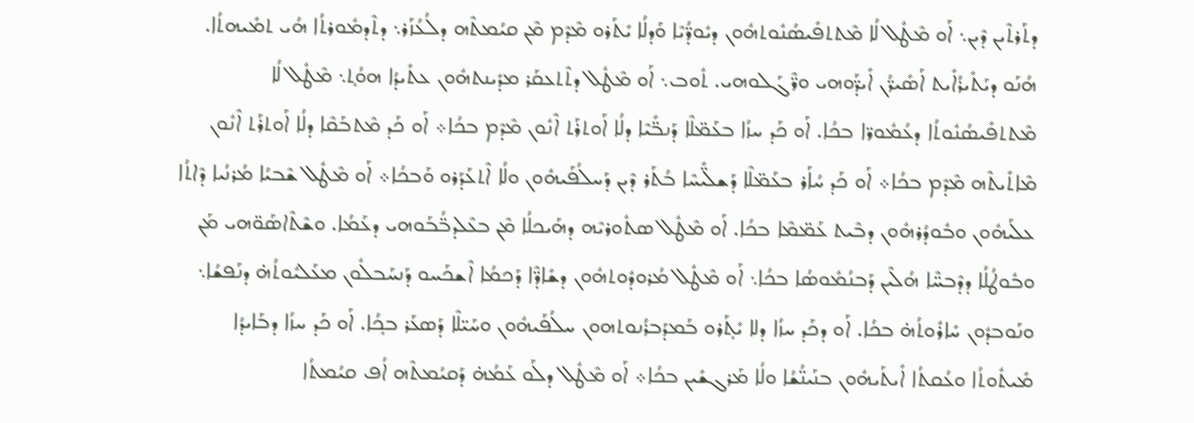ܕܬܰܪܬܶܝܢ ܕܶܝܢ܆ ܐܰܘ ܡܶܛܽܠ ܠܳܐ ܡܶܬܬܦܺܝܣܳܢܽܘܬܗܽܘܢ ܕܝܽܘܕ̈ܳܝܶܐ ܘܰܕܠܳܐ ܝܺܬܰܪܘ ܡܶܕܶܡ ܡܶܢ ܩܝܳܡܬܶܗ ܕܠܳܥܳܙܰܪ܆ ܕܬܶܕܡܽܘܪܬܳܐ ܗܳܝ ܬܡܺܝܗܬܳܐ. ܗܳܢܰܘ ܕܝܰܬܺܝܪܳܐܺܝܬ ܐܰܣܺܝܪ̈ܳܢ ܐܺܝܕ̈ܰܘܗܝ ܘܪ̈ܶܓܰܠܘܗܝ. ܬܽܘܒ܆ ܐܰܘ ܡܶܛܽܠ ܕܬܶܬܥܩܰܪ ܡܕܺܝܢܬܗܽܘܢ ܥܬܺܝܕܳܐ ܗܘܳܬ̥܆ ܡܶܛܽܠ ܠܳܐ ܡܶܬܬܦܺܝܣܳܢܽܘܬܳܐ ܕܥܳܡܽܘܪ̈ܐ ܒܟܳܐ. ܐܰܘ ܟܰܕ ܚܙܳܐ ܒܥܰܡ̈ܠܶܐ ܕܰܢܒ̈ܺܝܶܐ ܕܠܳܐ ܐܰܘܬܪܰܬ ܐܶܢܽܘܢ ܡܶܕܶܡ ܒܟܳܐ܀ ܐܰܘ ܟܰܕ ܡܶܬܒܰܩܶܐ ܕܠܳܐ ܐܰܘܬܪܰܬ ܐܶܢܽܘܢ ܡܶܐܬܺܝܬܶܗ ܡܶܕܶܡ ܒܟܳܐ܀ ܐܰܘ ܟܰܕ ܚܳܐܰܪ ܒܥܰܡ̈ܠܶܐ ܕܰܫܠ̈ܺܝܚܶܐ ܒܳܬܰܪ ܕܶܝܢ ܕܰܚܠܳܦܰܝܗܽܘܢ ܘܠܳܐ ܐܶܬܥܰܕܰܪܘ ܘܰܒܟܳܐ܀ ܐܰܘ ܡܶܛܽܠ ܫܶܒܝܳܐ ܡܳܪܢܳܝܐ ܕܶܐܬܳܐ ܥܠܰܝܗܽܘܢ ܘܒܽܘܕܳܪܗܽܘܢ ܕܒܶܝܬ ܥܰܡ̈ܡܶܐ ܒܟܳܐ. ܐܰܘ ܡܶܛܽܠ ܣܬܽܘܪܝܶܗ ܕܗܰܝܟܠܳܐ ܡܶܢ ܒܥܶܠܕܒ̈ܳܒܰܘܗܝ ܕܥܰܡܳܐ. ܘܫܶܬܶܐܣܰܘ̈ܗܝ ܡܰܢ ܘܒܽܘܛܳܠܳܐ ܕܕܶܒܚ̈ܶܐ ܗܳܠܶܝܢ ܕܰܒܢܳܡܽܘܣܳܐ ܒܟܳܐ܆ ܐܰܘ ܡܶܛܽܠ ܡܳܪܘܕܽܘܬܗܽܘܢ ܕܫܺܐܕ̈ܶܐ ܕܰܟܡܳܐ ܐܶܫܟܰܚܘ ܕܰܢܚܰܒܠܽܘܢ ܡܥܰܠܝܽܘܬܳܗ̇ ܕܢܰܦܫܳܐ܆ ܘܢܰܘܒܕܽܘܢ ܚܺܐܪܽܘܬܳܗ̇ ܒܟܳܐ. ܐܰܘ ܕܟܰܕ ܚܙܳܐ ܕܠܐ ܝܺܬ̥ܰܪܘ ܒܰܡܕܰܒܪܳܢܘܬܗܘܢ ܚܠܳܦܰܝܗܽܘܢ ܘܚܰܝ̈ܠܶܐ ܕܰܣܥܰܪ ܒܟ̥ܳܐ. ܐܰܘ ܟܰܕ ܚܙܳܐ ܕܒܰܐܝܕܳܐ ܡܺܝܬܽܘܬܳܐ ܘܥܳܩܬܳܐ ܐܺܝܬܰܝܗܽܘܢ ܒܢܰܝܢ̈ܳܫܳܐ ܘܠܳܐ ܡܰܪܓܫܺܝܢ ܒܟܳܐ܀ ܐܰܘ ܡܶܛܽܠ ܕܠܰܘ ܥܰܡܳܗ̇ ܕܰܩܝܳܡܬܶܗ ܐܳܦ ܩܝܳܡܬܳܐ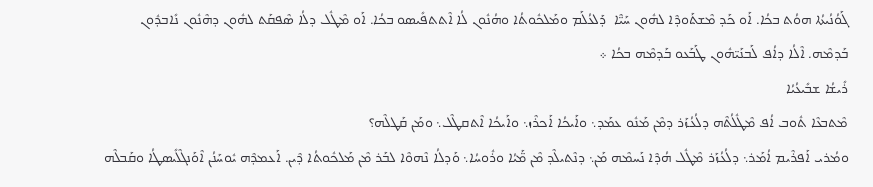ܓܰܘܳܢܳܝܬܳܐ ܗܘܳܬ ܒܟܳܐ. ܐܰܘ ܟܰܕ ܡܶܫܬܰܘܕܶܐ ܠܗܽܘܢ ܚܰܝ̈ܶܐ  ܕܰܠܥܳܠܰܡ ܘܡܰܠܟܽܘܬܳܐ ܘܗܳܢܽܘܢ ܠܳܐ ܐܶܬܬܦܺܝܣܘ ܒܟܳܐ. ܐܰܘ ܡܶܛܽܠ ܕܠܳܐ ܣܶܦܩܰܬ ܠܗܽܘܢ ܕܗܶܢܽܘܢ ܢܺܐܒܕܽܘܢ ܒܰܕܡܶܗ. ܐܶܠܳܐ ܕܐܳܦ ܠܰܒܢܰܝ̈ܗܽܘܢ ܛܰܒܰܥܘ ܒܰܕܡܶܗ ܒܟܳܐ ܀
ܪܺܝܫܳܐ ܫܒܺܝܥܳܝܳܐ
ܡܶܬܒܥܶܐ ܬܽܘܒ ܐܳܦ ܡܶܛܽܠܳܬܶܗ ܕܠܳܥܳܙܰܪ ܕܡܶܢ ܡܰܢܽܘ ܥܡܰܕ܆ ܘܐܰܝܟܳܐ ܐܰܟܪܶܙ܆ ܘܐܰܝܟܳܐ ܐܶܬܩܛܶܠ܆ ܘܡܰܢ ܩܰܛܠܶܗ؟
ܘܡܳܪܝ ܐܰܦܪܶܝܡ ܐܳܡܰܪ܆ ܕܠܳܥܳܙܰܪ ܡܶܛܽܠ ܗܳܕܶܐ ܢܰܚܡܶܗ ܡܰܢ܆ ܕܢܶܬܝܠܶܕ ܡܶܢ ܡ̈ܰܝܳܐ ܘܪܽܘܚܳܐ܆ ܘܰܕܠܳܐ ܢܶܗܘܶܐ ܠܒܰܪ ܡܶܢ ܡܰܠܟܽܘܬܳܐ ܕܶܝܢ. ܐܰܥܡܕܶܗ ܝܽܘܚܰܢܳܢ ܐܶܘܰܢܓܶܠܺܝܣܛܳܐ ܘܩܰܒܠܶܗ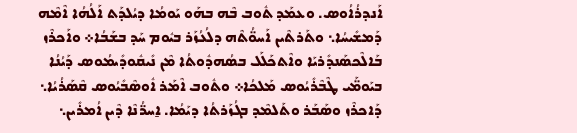ܐܰܢܕܪܳܐܳܘܣ. ܘܥܡܰܕ ܬܽܘܒ ܒܶܗ ܒܗܰܘ ܝܰܘܡܳܐ ܕܝܳܠܕܰܬ ܐܰܠܳܗܳܐ ܐܶܡܶܗ ܕܰܡܫܺܝܚܳܐ܆ ܘܬܰܪܬܶܝܢ ܐܰܚܘ̈ܳܬܶܗ ܕܠܳܥܳܙܰܪ ܒܝܽܘܡ ܚܰܕ ܒܫܰܒܳܐ܀ ܘܐܰܟܪܶܙ ܒܰܐܠܶܟܣܰܢܕܺܪܝܰܐ ܘܐܶܬܟܰܠܰܠ ܒܣܳܗܕܽܘܬܳܐ ܡܶܢ ܢܺܝܩܽܘܕܺܝܡܳܘܣ ܕܰܝܳܢܳܐ ܒܝܰܘܡ̈ܰܝ ܛܶܒܶܪܺܝܳܘܣ ܡܰܠܟܳܐ܀ ܘܬܽܘܒ ܐܶܡܰܪ ܐܽܘܣܶܒܺܝܳܘܣ ܩܶܣܰܪܳܝܳܐ܆ ܕܰܐܟܪܶܙ ܘܣܰܒܰܪ ܘܬܰܠܡܶܕ ܒܓܳܙܰܪܬܳܐ ܕܝܰܡܳܐ. ܐ̱ܚܪ̈ܳܢܶܐ ܕܶܝܢ ܐܳܡܪܺܝܢ܆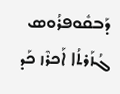ܕܰܒܩܽܘܦܪܳܘܣ ܓܳܙܰܪܬܳܐ ܐܰܟܪܶܙ ܟܰܕ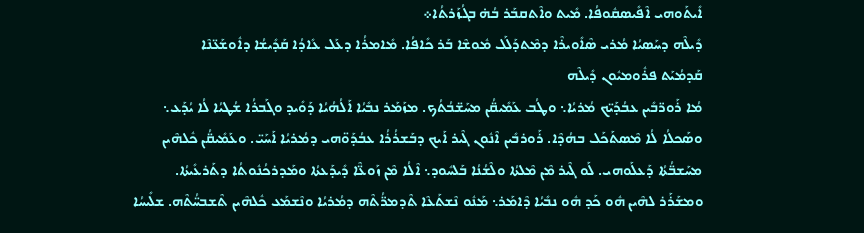ܐܺܝܬܰܘܗܝ ܐܶܦܺܝܣܩܽܘܦܳܐ. ܡܺܝܬ ܘܐܶܬܩܒܰܪ ܒܳܗ̇ ܒܓܳܙܰܪܬܳܐ܀
ܕܺܝܠܶܗ ܕܚܰܣܝܳܐ ܡܳܪܝ ܣܶܐܺܘܝܪܶܐ ܕܡܶܬܕܰܠܰܠ ܡܽܘܫܶܐ ܒܰܪ ܟܺܐܦܳܐ. ܡܺܐܡܪܳܐ ܕܥܰܠ ܥܺܐܕܳܐ ܩܰܕܺܝܫܳܐ ܕܐܽܘܫܰܥ̈ܢܶܐ
ܩܰܕܡܳܝܰܬ ܦܪܽܘܡܝܽܘܢ ܕܺܝܠܶܗ
ܡܳܐ ܪܰܘܪ̈ܒܺܝܢ ܥܒܳܕܰܝ̈ܟ ܡܳܪܝܳܐ܆ ܘܛܳܒ ܥܰܡܺܝܩ̈ܳܢ ܡܚܰܫ̈ܒܳܬܳܟ. ܡܙܰܡܰܪ ܢܒܺܝܳܐ ܐܰܠܳܗܳܝܳܐ ܕܰܘܺܝܕ ܘܓܰܒܪܳܐ ܫܳܛܝܳܐ ܠܳܐ ܝܳܕܰܥ܆ ܘܣܰܟܠܳܐ ܠܳܐ ܡܶܣܬܰܟܰܠ ܒܗܳܕܶܐ. ܪܰܘܪܒܺܝܢ ܐܶܢܽܘܢ ܓܶܝܪ ܐܰܝܟ ܕܒܰܫܪܳܪܳܐ ܥܒܳܕܰܘ̈ܗܝ ܕܡܳܪܝܳܐ ܐܰܚܰܝ̈. ܘܥܰܡܺܝܩ̈ܳܢ ܟܽܠܗܶܝܢ ܡܚܰܫܒ̈ܳܬܳܐ ܕܰܥܠܰܘܗܝ. ܠܰܘ ܓܶܝܪ ܡܶܢ ܡܶܠܬܳܐ ܘܠܶܫܳܢܳܐ ܒܰܠܚܽܘܕ܆ ܐܶܠܳܐ ܡܶܢ ܙܰܘܥ̈ܶܐ ܕܺܝܕܰܥܬܳܐ ܘܡܰܕܪܟܳܢܽܘܬܳܐ ܕܬܰܪܥܺܝܬܳܐ. ܘܡܫܰܪܰܪ ܠܗܶܝܢ ܗܽܘ ܟܰܕ ܗܽܘ ܢܒܺܝܳܐ ܕܶܐܡܰܪ܆ ܡܰܢܽܘ ܢܶܫܬܰܥܶܐ ܬܶܕܡܪ̈ܳܬܶܗ ܕܡܳܪܝܳܐ ܘܢܶܫܡܰܥ ܟܽܠܗܶܝܢ ܬܶܫܒܚ̈ܳܬܶܗ. ܫܠܺܝܚܳܐ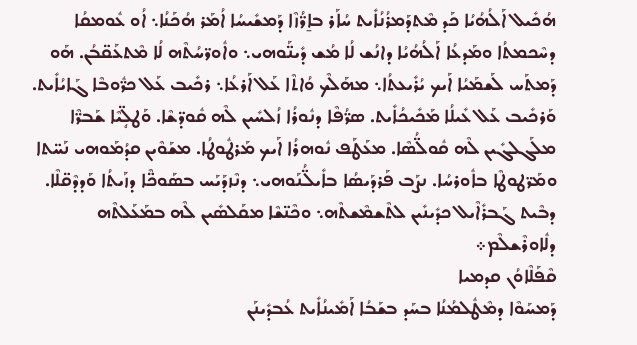ܗܳܟܺܝܠ ܐܰܠܳܗܳܝܳܐ ܟܰܕ ܡܶܬܕܰܡܪܳܢܳܐܺܝܬ ܚܳܐܰܪ ܒܐ̱ܪ̈ܳܙܶܐ ܕܰܡܫܺܝܚܳܐ ܐܳܡܰܪ ܗܳܟܰܢܳܐ܆ ܐܳܘ ܥܽܘܡܩܳܐ ܕܚܶܟܡܬܳܐ ܘܡܰܕܥܳܐ ܐܰܠܳܗܳܝܳܐ ܕܐܢܳܫ ܠܳܐ ܡܳܫ ܕܺܝܢ̈ܰܘܗܝ܆ ܘܐܽܘܪ̈ܚܳܬܶܗ ܠܳܐ ܡܶܬܥܰܩ̈ܒܳܢ. ܗܰܘ ܕܰܡܬܰܚ ܠܰܫܡܰܝܳܐ ܐܰܝܟ ܝܳܪܺܝܥܬܳܐ܆ ܡܗܰܠܶܟ ܘܳܐܬܶܐ ܥܰܠ ܐܰܪܥܳܐ܆ ܪܟܺܝܒ ܥܰܠ ܟܪ̈ܽܘܒܶܐ ܓܰܐܝܳܐܺܝܬ. ܘܰܪܟܺܝܒ ܥܰܠ ܥܺܝܠܳܐ ܡܰܟܺܝܟܳܐܺܝܬ. ܣܪ̈ܳܦܶܐ ܕܢܽܘܪܳܐ ܙܳܠܚܺܝܢ ܠܶܗ ܩܽܘܕ̈ܫܶܐ. ܘܰܛܠܴ̈ܝܶܐ ܫܰܒܪ̈ܶܐ ܡܠܰܓܠܓܺܝܢ ܠܶܗ ܩܽܘܠ̈ܳܣܶܐ. ܡܥܰܛܰܦ ܢܽܘܗܪܳܐ ܐܰܝܟ ܡܰܪܛܽܘܛܳܐ. ܡܫܰܘܶܝܢ ܩܕܳܡܰܘܗܝ ܢܰܚ̈ܬܐ ܘܡܰܪ̈ܛܘܛܶܐ ܒܐܽܘܪܚܳܐ. ܢܨܰܒ ܦܰܪܕܰܝܣܳܐ ܒܐܺܝܠ̈ܳܢܰܘܗܝ܆ ܕܢܶܙܕܰܝܰܚ ܒܣܰܘܟ̈ܶܐ ܕܙܰܝܬܳܐ ܘܰܕܕܶܩ̈ܠܶܐ. ܕܒܶܝܬ ܓܰܒܪܺܐܶܝܠ ܟܕܺܝܢܺܝܢ ܠܬܶܫܡܶܫܬܶܗ܆ ܘܟܶܢ̈ܫܶܐ ܡܩܰܠܣܺܝܢ ܠܶܗ ܒܡܰܥܰܠܬܶܗ ܕܠܽܐܘܪܶܫܠܶܡ܀
ܩܶܦܰܠܶܐܘܳܢ ܩܕܡܝܐ
ܕܰܡܚܰܘܶܐ ܕܡܶܛܽܠܡܳܢܳܐ ܒܚܰܕ ܒܫܰܒܳܐ ܐܰܡܺܝܢܳܐܺܝܬ ܥܳܒܕܺܝܢܰܢ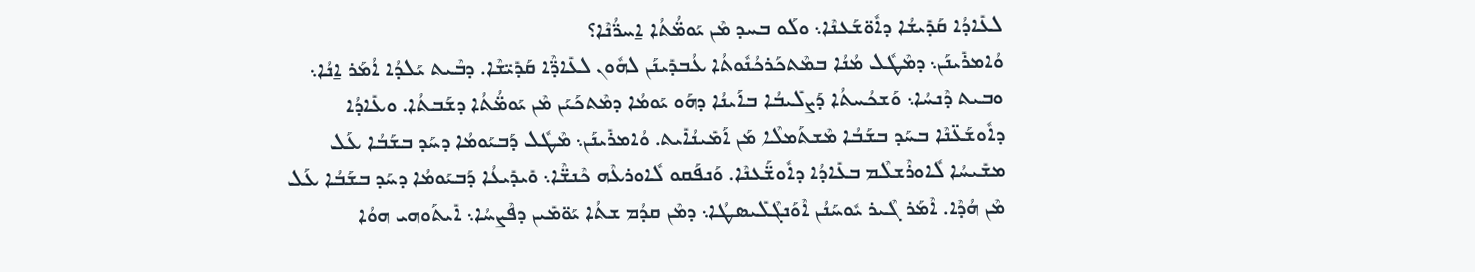ܠܥܺܐܕܳܐ ܩܰܕܺܝܫܳܐ ܕܐܽܘ̈ܫܰܥܢܶܐ܆ ܘܠܰܘ ܒܚܕ ܡܶܢ ܝܰܘܡ̈ܳܬܳܐ ܐ̱ܚܪ̈ܳܢܶܐ؟
ܘܳܐܡܪܺܝܢܰܢ܆ ܕܡܶܛܽܠ ܡܳܢܳܐ ܒܡܶܬܟܰܪܟܳܢܽܘܬܳܐ ܥܳܒܕܺܝܢܰܢ ܠܗܽܘܢ ܠܥܺܐܕ̈ܶܐ ܩܰܕܺܝ̈ܫܶܐ. ܕܒܶܝܬ ܝܰܠܕܳܐ ܐܳܡܰܪ ܐ̱ܢܳܐ܆ ܘܒܝܬ ܕܶܢܚܳܐ܆ ܘܰܫܟܳܚܬܳܐ ܕܰܨܠܺܝܒܳܐ ܒܐܰܝܢܳܐ ܕܗܰܘ ܝܰܘܡܳܐ ܕܡܶܬܟܰܝܰܢ ܡܶܢ ܝܰܘܡ̈ܳܬܳܐ ܕܫܰܒܬܳܐ. ܘܥܺܐܕܳܐ ܕܐܽܘܫܰܥ̈ܢܶܐ ܒܚܰܕ ܒܫܰܒܳܐ ܡܶܫܬܰܡܠܶܐ ܡܰܢ ܐܰܡܺܝܢܳܐܺܝܬ. ܘܳܐܡܪܺܝܢܰܢ܆ ܡܶܛܽܠ ܕܰܒܝܰܘܡܳܐ ܕܚܰܕ ܒܫܰܒܳܐ ܥܰܠ ܡܫܺܝܚܳܐ ܠܽܐܘܪܶܫܠܶܡ ܒܥܺܐܕܳܐ ܕܐܽܘܫ̈ܰܥܢܶܐ. ܘܰܢܦܰܩܘ ܠܽܐܘܪܥܶܗ ܟܶܢܫ̈ܶܐ܆ ܘܺܝܕܺܝܥܳܐ ܕܰܒܝܰܘܡܳܐ ܕܚܰܕ ܒܫܰܒܳܐ ܥܰܠ ܡܶܢ ܗܳܕܶܐ. ܐܶܡܰܪ ܓܶܝܪ ܝܽܘܚܰܢܳܢ ܐܶܘܰܢܓܶܠܺܝܣܛܳܐ܆ ܕܡܶܢ ܩܕܳܡ ܫܬܳܐ ܝܰܘ̈ܡܺܝܢ ܕܦܶܨܚܳܐ܆ ܐܺܝܬܰܘܗܝ ܗܘܳܐ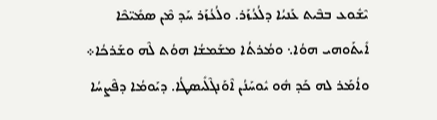ܝܶܫܽܘܥ ܒܒܶܝܬ ܥܰܢܝܳܐ ܕܠܳܥܳܙܰܪ. ܘܠܳܥܳܙܰܪ ܚܰܕ ܡܶܢ ܣܡܺܝ̈ܟܶܐ ܐܺܝܬܰܘܗܝ ܗܘܳܐ܆ ܘܡܳܪܬܳܐ ܡܫܰܡܫܳܐ ܗܘܳܬ ܠܶܗ ܘܫܰܪܟܳܐ܀ ܘܐܳܡܰܪ ܠܗ ܟܰܕ ܗܽܘ ܝܽܘܚܰܢܳܢ ܐܶܘܰܢܓܶܠܺܝܣܛܳܐ. ܕܝܰܘܡܳܐ ܕܦܶܨܚܳܐ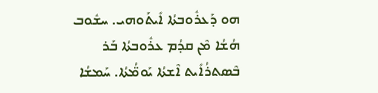ܗܘ ܕܰܥܪܽܘܒܬܳܐ ܐܺܝܬܰܘܗܝ. ܚܫܽܘܒ ܗܳܫܳܐ ܡܶܢ ܩܕܳܡ ܥܪܽܘܒܬܳܐ ܒܰܪ ܒܶܣܬܪܳܐܺܝܬ ܐܶܫܬܳܐ ܝܰܘܡ̈ܳܬܳܐ. ܚܰܡܫܳܐ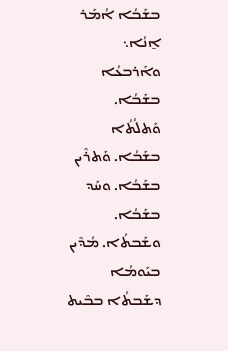ܒܫܰܒܳܐ ܐܳܡܰܪ ܐ̱ܢܳܐ܆ ܘܐܰܪܒܥܳܐ ܒܫܰܒܳܐ. ܘܰܬܠܳܬܳܐ ܒܫܰܒܳܐ. ܘܰܬܪܶܝܢ ܒܫܰܒܳܐ. ܘܚܰܕ ܒܫܰܒܳܐ. ܘܫܰܒܬܳܐ. ܡܳܕܶܝܢ ܒܝܰܘܡܳܐ ܕܫܰܒܬܳܐ ܒܒܶܝܬ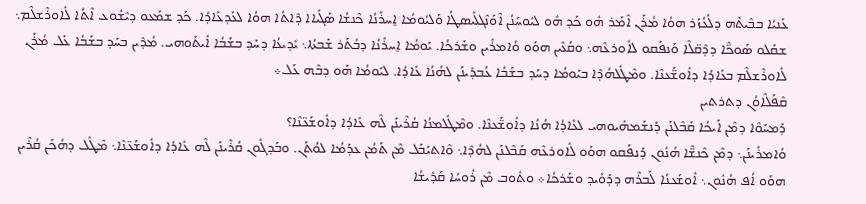ܥܰܢܝܳܐ ܒܒܶܝܬܶܗ ܕܠܳܥܳܙܰܪ ܗܘܳܐ ܡܳܪܰܢ ܐܶܡܰܪ ܗܽܘ ܟܰܕ ܗܽܘ ܠܝܽܘܚܰܢܳܢ ܐܶܘܰܢܶܓܠܺܝܣܛܳܐ ܘܰܠܝܳܘܡܳܐ ܐ̱ܚܪܺܢܳܐ ܟܶܢܫܳܐ ܣܰܓܺܝܐܐ ܕܶܐܬܳܐ ܗܘܳܐ ܠܥܰܕܥܺܐܕܳܐ. ܟܰܕ ܫܡܰܥܘ ܕܝܶܫܽܘܥ ܐܶܬܳܐ ܠܽܐܘܪܶܫܠܶܡ܆ ܫܩܰܠܘ ܣܰܘܟ̈ܶܐ ܕܕܶܩ̈ܠܶܐ ܘܰܢܦܰܩܘ ܠܐܽܘܪܥܶܗ܆ ܘܩܳܥܶܝܢ ܗܘܰܘ ܘܳܐܡܪܺܝܢ ܘܫܰܪܟܳܐ. ܝܰܘܡܳܐ ܐ̱ܚܪܺܢܳܐ ܕܒܳܬܰܪ ܫܰܒܬܳܐ܆ ܝܺܕܝܥܳܐ ܕܚܰܕ ܒܫܰܒܳܐ ܐܺܝܬܰܘܗܝ. ܡܳܕܶܝܢ ܒܚܰܕ ܒܫܰܒܳܐ ܥܰܠ ܡܳܪܰܢ ܠܽܐܘܪܶܫܠܶܡ ܒܥܺܐܕܳܐ ܕܐܽܘܫ̈ܰܥܢܶܐ. ܘܡܶܛܽܠܗܳܕܶܐ ܒܝܰܘܡܳܐ ܕܚܰܕ ܒܫܰܒܳܐ ܥܳܒܕܺܝܢܰܢ ܠܗܳܢܳܐ ܥܺܐܕܳܐ. ܠܝܰܘܡܳܐ ܗܰܘ ܕܒܶܗ ܥܰܠ܀
ܩܶܦܰܠܶܐܘܳܢ ܕܬܪܬܝܢ
ܕܰܡܚܰܘܶܐ ܕܡܶܢ ܐܰܝܟܳܐ ܩܰܒܶܠܢܰܢ ܕܰܢܫܰܡܗܺܝܘܗܝ ܠܥܺܐܕܳܐ ܗܳܢܳܐ ܕܐܽܘܫ̈ܰܥܢܶܐ. ܘܡܶܛܽܠܡܢܳܐ ܩܳܪܶܝܢܰܢ ܠܶܗ ܥܺܐܕܳܐ ܕܐܽܘܫܰܥ̈ܢܶܐ؟
ܘܳܐܡܪܺܝܢܰܢ܆ ܕܡܶܢ ܟܶܢܫ̈ܶܐ ܗܳܢܽܘܢ ܕܰܢܦܰܩܘ ܗܘܰܘ ܠܽܐܘܪܥܶܗ ܩܰܒܶܠܢܰܢ ܠܗܳܕܶܐ܆ ܘܶܐܬܝܰܒܰܠ ܡܶܢ ܬܰܡܳܢ ܥܕܰܡܳܐ ܠܘܳܬܰܢ. ܘܒܰܕܓܽܘܢ ܩܳܪܶܝܢܰܢ ܠܶܗ ܥܺܐܕܳܐ ܕܐܽܘܫܰܥ̈ܢܶܐ܆ ܡܶܛܽܠ ܕܗܳܟܰܢ ܩܳܪܶܝܢ ܗܘܰܘ ܐܳܦ ܗܳܢܽܘܢ܆ ܐܽܘܫܰܥܢܳܐ ܠܰܒܪܶܗ ܕܕܰܘܺܝܕ ܘܫܰܪܟܳܐ܀ ܘܬܽܘܒ ܡܶܢ ܪܽܘܚܳܐ ܩܰܕܺܝܫܳܐ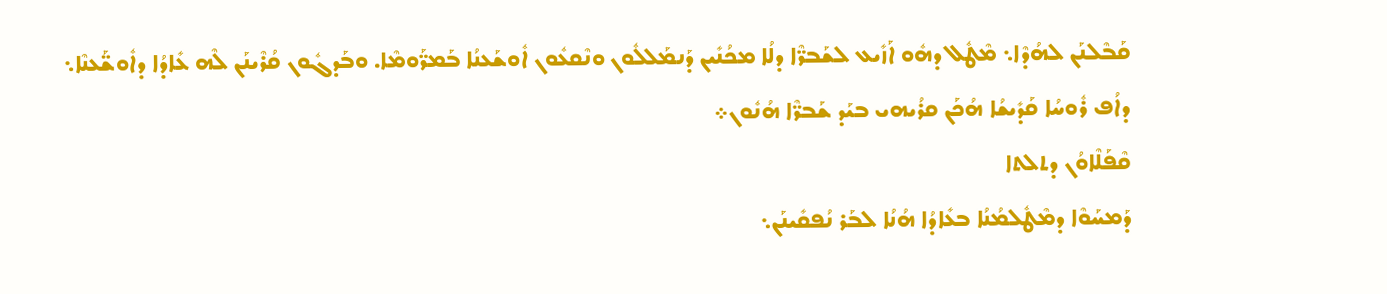ܩܰܒܶܠܢܰܢ ܠܗܳܕܶܐ܆ ܡܶܛܽܠ ܕܗܽܘ ܐܰܙܺܝܥ ܠܫܰܒܪ̈ܶܐ ܕܠܳܐ ܡܟܳܢܺܝܢ ܕܰܢܡܰܠܠܽܘܢ ܘܢܶܩܥܽܘܢ ܐܽܘܫܰܥܢܳܐ ܒܰܡܪ̈ܰܘܡܶܐ. ܘܒܰܕܓܽܘܢ ܩܳܪܶܝܢܰܢ ܠܶܗ ܥܺܐܕܳܐ ܕܐܽܘܫ̈ܰܥܢܶܐ܆ ܕܐܳܦ ܪܽܘܚܳܐ ܩܰܕܺܝܫܳܐ ܗܳܟܰܢ ܩܪܳܝܗܝ ܒܝܰܕ ܫܰܒܪ̈ܶܐ ܗܳܢܽܘܢ܀
ܩܶܦܰܠܶܐܘܳܢ ܕܬܠܬܐ
ܕܰܡܚܰܘܶܐ ܕܡܶܛܽܠܡܳܢܳܐ ܒܥܺܐܕܳܐ ܗܳܢܳܐ ܠܒܰܪ ܢܳܦܩܺܝܢܰܢ܆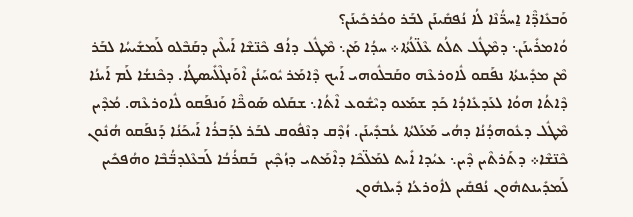ܘܰܒܥܺܐܕ̈ܶܐ ܐ̱ܚܪ̈ܳܢܶܐ ܠܳܐ ܢܳܦܩܺܝܢܰܢ ܠܒܰܪ ܘܟܳܪܟܺܝܢܰܢ؟
ܘܳܐܡܪܺܝܢܰܢ܆ ܕܡܶܛܽܠ ܬܠܳܬ ܥܶܠ̈ܠܳܬܳܐ܀ ܚܕܳܐ ܡܰܢ܆ ܡܶܛܽܠ ܕܐܳܦ ܟܶܢ̈ܫܶܐ ܐܰܝܠܶܝܢ ܕܩܰܒܶܠܘ ܠܰܡܫܺܝܚܳܐ ܠܒܰܪ ܡܶܢ ܡܕܺܝܢܬܳܐ ܢܦܰܩܘ ܠܽܐܘܪܥܶܗ ܘܩܰܒܠܽܘܗܝ ܐܰܝܟ ܕܶܐܡܰܪ ܝܽܘܚܰܢܳܢ ܐܶܘܰܢܓܶܠܺܝܣܛܳܐ. ܕܟܶܢܫܳܐ ܠܰܡ ܐܰܝܢܳܐ ܕܶܐܬܳܐ ܗܘܳܐ ܠܥܰܕܥܺܐܕܳܐ ܟܰܕ ܫܡܰܥܘ ܕܝܶܫܽܘܥ ܐܶܬܳܐ܆ ܫܩܰܠܘ ܣܰܘܟ̈ܶܐ ܘܰܢܦܰܩܘ ܠܽܐܘܪܥܶܗ. ܡܳܕܶܝܢ ܡܶܛܽܠ ܕܥܽܘܗܕܳܢܳܐ ܕܗܳܝ ܡܰܥܰܠܬܳܐ ܥܳܒܕܺܝܢܰܢ. ܙܳܕܶܩ ܕܢܶܦܽܘܩ ܠܒܰܪ ܠܕܰܒܪܳܐ ܐܰܝܟܰܢܳܐ ܕܰܢܦܰܩܘ ܗܳܢܽܘܢ ܟܶܢ̈ܫܶܐ܀ ܕܬܰܪܬܶܝܢ ܕܶܝܢ܆ ܥܝܳܕܐ ܐܺܝܬ ܠܡܰܠ̈ܟܶܐ ܕܐܶܡܰܬܝ ܕܙܳܟ̥ܶܝܢ  ܒܰܩܪܳܒܳܐ ܠܰܒܥܶܠܕܒ̈ܳܒܶܐ ܘܗܳܦܟܺܝܢ ܠܰܡܕܺܝܢܬܗܽܘܢ ܢܳܦܩܺܝܢ ܠܐܽܘܪܥܳܐ ܕܺܝܠܗܽܘܢ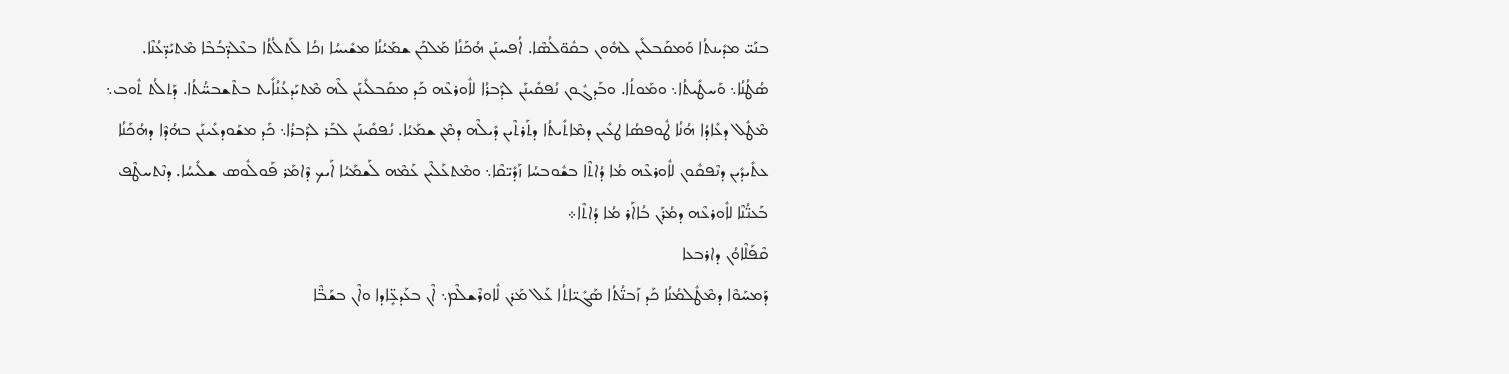ܒܢܰܝ̈ ܡܕܺܝܢܬܳܐ ܘܰܡܩܰܒܠܺܝܢ ܠܗܽܘܢ ܒܩܽܘ̈ܠܳܣܶܐ. ܐܳܦܚܢܰܢ ܗܳܟܰܢܳܐ ܡܰܠܟܰܢ ܫܡܰܝܳܢܳܐ ܡܫܺܝܚܳܐ ܙܟܳܐ ܠܰܬܠܳܬܳܐ ܒܥܶܠܕ̈ܒܳܒܶܐ ܡܶܬܝܰܕ̈ܥܳܢܶܐ. ܣܳܛܳܢܳܐ܆ ܘܰܚܛܺܝܬܳܐ܆ ܘܡܰܘܬܳܐ. ܘܒܰܕܓܽܘܢ ܢܳܦܩܺܝܢܰܢ ܠܕܰܒܪܳܐ ܠܐܽܘܪܥܶܗ ܟܰܕ ܡܩܰܒܠܺܝܢܰܢ ܠܶܗ ܡܶܬܝܰܕܥܳܢܳܐܺܝܬ ܒܬܶܫܒܚ̈ܳܬܳܐ. ܕܰܬܠܳܬ ܬܽܘܒ܆ ܡܶܛܽܠ ܕܥܺܐܕܳܐ ܗܳܢܳܐ ܛܽܘܦܣܳܐ ܛܥܺܝܢ ܕܡܶܐܬܺܝܬܳܐ ܕܬܰܪܬܶܝܢ ܕܺܝܠܶܗ ܕܡܶܢ ܫܡܰܝܳܐ. ܢܳܦܩܺܝܢܰܢ ܠܒܰܪ ܠܕܰܒܪܳܐ܆ ܟܰܕ ܡܫܰܘܕܥܺܝܢܰܢ ܒܗܳܕܶܐ ܕܗܳܟܰܢܳܐ ܥܬܺܝܕܺܝܢ ܕܢܶܦܩܽܘܢ ܠܐܽܘܪܥܶܗ ܡܳܐ ܕܳܐܬܶܐ ܒܫܽܘܒܚܳܐ ܙܰܕܺܝ̈ܩܶܐ܆ ܘܡܶܬܥܰܠܶܝܢ ܥܰܡܶܗ ܠܰܫܡܰܝܳܐ ܐܰܝܟ ܕܶܐܡܰܪ ܦܰܘܠܽܘܣ ܫܠܺܝܚܳܐ. ܕܢܶܬܚܛܶܦ ܒܰܥܢ̈ܳܢܶܐ ܠܐܽܘܪܥܶܗ ܕܡܳܪܰܢ ܒܳܐܐܰܪ ܡܳܐ ܕܳܐܬܶܐ܀
ܩܶܦܰܠܶܐܘܳܢ ܕܐܪܒܥܐ
ܕܰܡܚܰܘܶܐ ܕܡܶܛܽܠܡܳܢܳܐ ܟܰܕ ܙܰܒܢ̈ܳܬܳܐ ܣܰܓܺܝ̈ܐܬܳܐ ܥܰܠ ܡܰܪܢ ܠܽܐܘܪܶܫܠܶܡ܆ ܐܶܢ ܒܥܰܕܥܻ̈ܐܕܐ ܘܐܶܢ ܒܫܰܒ̈ܶܐ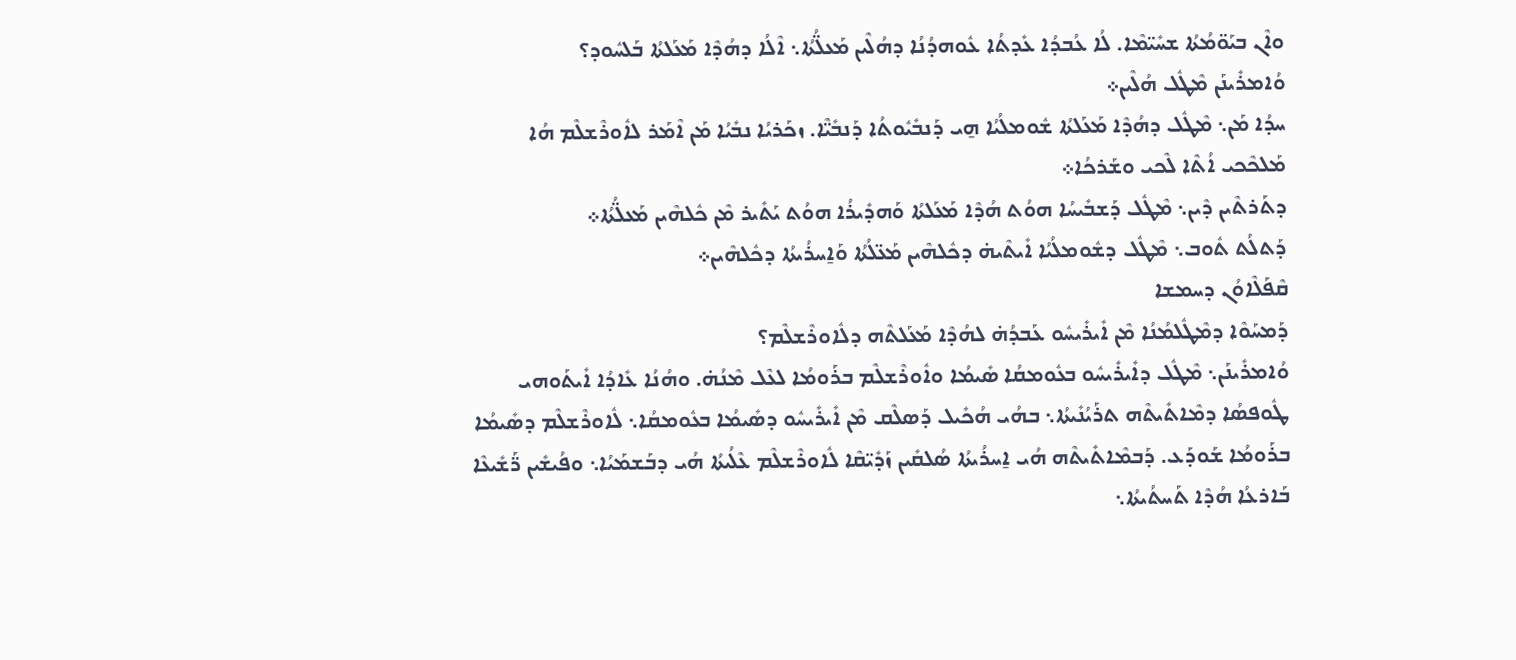ܘܐܶܢ ܒܝܰܘ̈ܡܳܬܳܐ ܫܚܺܝ̈ܡܶܐ. ܠܳܐ ܥܳܒܕܳܐ ܥܺܕܬܳܐ ܥܽܘܗܕܳܢܳܐ ܕܗܳܠܶܝܢ ܡܰܥܠ̈ܳܬܳܐ܆ ܐܶܠܳܐ ܕܗܳܕܶܐ ܡܰܥܰܠܬܳܐ ܒܰܠܚܽܘܕ؟
ܘܳܐܡܪܺܝܢܰܢ ܡܶܛܽܠ ܗܳܠܶܝܢ܀
ܚܕܳܐ ܡܰܢ܆ ܡܶܛܽܠ ܕܗܳܕܶܐ ܡܰܥܰܠܬܳܐ ܫܽܘܡܠܳܝܳܐ ܗ̱ܝ ܕܰܢܒܺܝܽܘܬܳܐ ܕܰܢܒܺܝ̈ܶܐ. ܙܟܰܪܝܳܐ ܢܒܺܝܳܐ ܡܰܢ ܐܶܡܰܪ ܠܐܽܘܪܶܫܠܶܡ ܗܳܐ ܡܰܠܟܶܟܝ ܐܳܬܶܐ ܠܶܟܝ ܘܫܰܪܟܳܐ܀
ܕܬܰܪܬܶܝܢ ܕܶܝܢ܆ ܡܶܛܽܠ ܕܰܫܒܺܝܚܳܐ ܗܘܳܬ ܗܳܕܶܐ ܡܰܥܰܠܬܳܐ ܘܰܗܕܺܝܪܳܐ ܗܘܳܬ ܝܰܬܺܝܪ ܡܶܢ ܟܽܠܗܶܝܢ ܡܰܥܠ̈ܳܬܳܐ܀
ܕܰܬܠܳܬ ܬܽܘܒ܆ ܡܶܛܽܠ ܕܫܽܘܡܠܳܝܳܐ ܐܺܝܬܶܝܗ̇ ܕܟܽܠܗܶܝܢ ܡܰܥ̈ܠܳܬܳܐ ܘܰܐ̱ܚܪܳܝܬܳܐ ܕܟܽܠܗܶܝܢ܀
ܩܶܦܰܠܶܐܘܳܢ ܕܚܡܫܐ
ܕܰܡܚܰܘܶܐ ܕܡܶܛܽܠܡܳܢܳܐ ܡܶܢ ܐܺܝܪܺܝܚܽܘ ܥܰܒܕܳܗ̇ ܠܗܳܕܶܐ ܡܰܥܰܠܬܶܗ ܕܠܽܐܘܪܶܫܠܶܡ؟
ܘܳܐܡܪܺܝܢܰܢ܆ ܡܶܛܽܠ ܕܐܺܝܪܺܝܚܽܘ ܒܥܽܘܡܩܳܐ ܣܺܝܡܳܐ ܘܐܽܘܪܶܫܠܶܡ ܒܪܰܘܡܳܐ ܠܥܶܠ ܡܶܢܳܗ̇. ܘܗܳܢܳܐ ܥܺܐܕܳܐ ܐܺܝܬܰܘܗܝ ܛܽܘܦܣܳܐ ܕܡܶܐܬܺܝܬܶܗ ܬܪܰܝܳܢܺܝܬܳܐ܆ ܒܗܳܝ ܗܳܟܺܝܠ ܕܰܣܠܶܩ ܡܶܢ ܐܺܝܪܺܝܚܽܘ ܕܣܺܝܡܳܐ ܒܥܽܘܡܩܳܐ܆ ܠܽܐܘܪܶܫܠܶܡ ܕܣܺܝܡܳܐ ܒܪܰܘܡܳܐ ܫܰܘܕܰܥ. ܕܰܒܡܶܐܬܺܝܬܶܗ ܗܳܝ ܐ̱ܚܪܳܝܬܳܐ ܣܳܠܩܺܝܢ ܙܰܕܺܝ̈ܩܶܐ ܠܽܐܘܪܶܫܠܶܡ ܥܶܠܳܝܬܳܐ ܗܳܝ ܕܒܰܫܡܰܝܳܐ܆ ܘܦܳܝܫܺܝܢ ܪ̈ܰܫܺܝܥܶܐ ܒܰܐܪܥܳܐ ܗܳܕܶܐ ܬܰܚܬܳܝܬܳܐ܆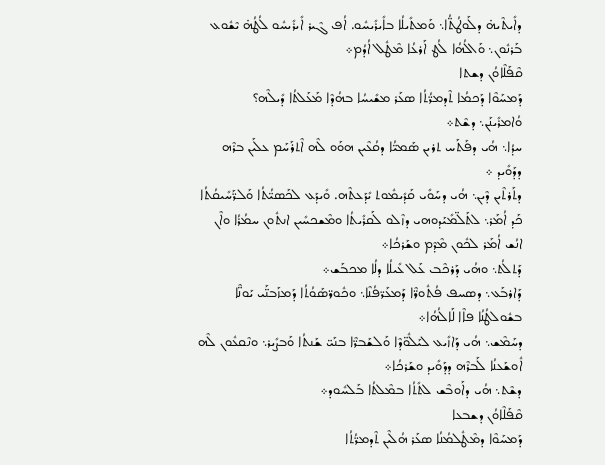ܕܐܺܝܬܶܝܗ̇ ܕܠܰܘܛܳܬ̈ܳܐ܆ ܘܰܡܬܺܝܠܳܐ ܒܐܺܝܪܺܝܚܽܘ. ܐܳܦ ܓܶܝܪ ܐܺܝܪܺܝܚܽܘ ܠܳܛܳܗ̇ ܝܶܫܽܘܥ ܒܰܪܢܽܘܢ܆ ܘܰܐܠܳܗܳܐ ܠܳܛ ܐܰܪܥܳܐ ܡܶܛܽܠ ܐܳܕܳܡ܀
ܩܶܦܰܠܶܐܘܳܢ ܕܫܬܐ
ܕܰܡܚܰܘܶܐ ܕܰܟܡܳܐ ܬܶܕܡܪ̈ܳܬܳܐ ܣܥܰܪ ܡܫܺܝܚܳܐ ܒܗܳܕܶܐ ܡܰܥܰܠܬܳܐ ܕܺܝܠܶܗ؟
ܘܳܐܡܪܺܝܢܰܢ܆ ܕܫܶܬ܀
ܚܕܳܐ܆ ܗܳܝ ܕܦܰܬܰܚ ܬܪܝܢ ܣܰܡܝ̈ܳܐ ܕܩܳܥܶܝܢ ܗܘܰܘ ܠܶܗ ܐܶܬܪܰܚܰܡ ܥܠܰܝܢ ܒܪܶܗ ܕܕܰܘܺܝܕ ܀
ܕܬܰܪܬܶܝܢ ܕܶܝܢ܆ ܗܳܝ ܕܚܰܘܺܝ ܩܰܕܺܝܡܽܘܬ ܝܺܕܰܥܬܶܗ. ܘܺܝܕܰܥ ܠܟܰܣܝ̈ܳܬܳܐ ܘܰܠܪ̈ܰܚܺܝܩܳܬܳܐ ܟܰܕ ܐܳܡܰܪ܆ ܠܬܰܠ̈ܡܺܝܰܕܘܗܝ ܕܙܶܠܘ ܠܰܩܪܺܝܬܳܐ ܘܡܶܫܟܚܺܝܢ ܐܢܬܽܘܢ ܚܡܳܪܳܐ ܘܐܶܢ ܐܢܳܫ ܐܳܡܰܪ ܠܟܽܘܢ ܡܶܕܶܡ ܘܫܰܪܟܳܐ܀
ܕܰܬܠܳܬ܆ ܘܗܳܝ ܕܰܪܟܶܒ ܥܰܠ ܥܺܝܠܳܐ ܕܠܳܐ ܡܟܒܰܫ܀
ܕܰܐܪܒܰܥ܆ ܕܣܚܦ ܦܳܬܽܘܪ̈ܶܐ ܕܰܡܥܰܪ̈ܦܳܢܶܐ܆ ܘܟܽܘܪ̈ܣܰܘܳܬܳܐ ܕܰܡܙܰܒܢ̈ܰܝ ܝܰܘܢ̈ܶܐ ܒܫܽܘܠܛܳܢܳܐ ܦܐܶܐ ܠܰܐܠܳܗܳܐ܀
ܕܚܰܡܶܫ܆ ܗܳܝ ܕܰܐܙܺܝܥ ܠܝܰܠܽܘ̈ܕܶܐ ܘܰܠܫܰܒܪ̈ܶܐ ܒܢܰܝ̈ ܫܰܢܬܳܐ ܘܰܒܨܺܝܪ܆ ܘܢܶܩܥܽܘܢ ܠܶܗ ܐܽܘܫܰܥܢܳܐ ܠܰܒܪܶܗ ܕܕܰܘܺܝܕ ܘܫܰܪܟܳܐ܀
ܕܫܶܬ܆ ܗܳܝ ܕܐܰܘܒܶܫ ܠܬܺܬܳܐ ܒܡܶܠܬܳܐ ܒܰܠܚܽܘܕ܀
ܩܶܦܰܠܶܐܘܳܢ ܕܫܒܥܐ
ܕܰܡܚܰܘܶܐ ܕܡܶܛܽܠܡܳܢܳܐ ܣܥܰܪ ܗܳܠܶܝܢ ܬܶܕܡܪ̈ܳܬܳܐ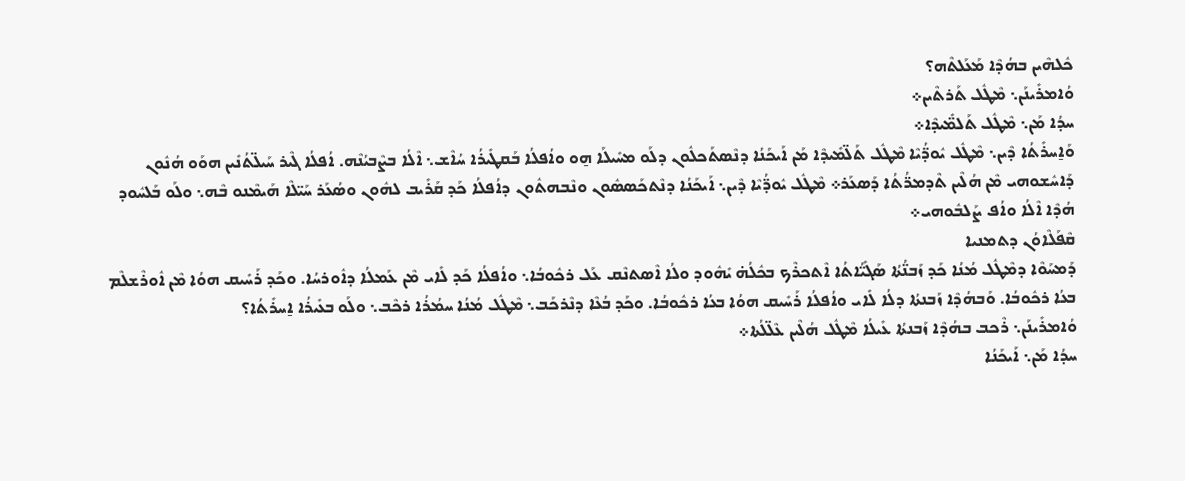ܟܽܠܗܶܝܢ ܒܗܳܕܶܐ ܡܰܥܰܠܬܶܗ؟
ܘܳܐܡܪܺܝܢܰܢ܆ ܡܶܛܽܠ ܬܰܪܬܶܝܢ܀
ܚܕܳܐ ܡܰܢ܆ ܡܶܛܽܠ ܬܰܠܡ̈ܺܝܕܶܐ܀
ܘܰܐ̱ܚܪܺܬܳܐ ܕܶܝܢ܆ ܡܶܛܽܠ ܝܽܘܕ̈ܳܝܶܐ ܡܶܛܽܠ ܬܰܠ̈ܡܺܝܕܶܐ ܡܰܢ ܐܰܝܟܰܢܳܐ ܕܢܶܣܬܰܟܠܽܘܢ ܕܠܰܘ ܡܚܺܝܠܰܐ ܗ̱ܘ ܘܐܳܦܠܳܐ ܒܰܩܛܺܝܪܳܐ ܚܳܐܶܫ܆ ܐܶܠܳܐ ܒܨܶܒܝܳܢܶܗ. ܐܳܦܠܳܐ ܓܶܝܪ ܚܰܝܠ̈ܬܳܢܺܝܢ ܗܘܰܘ ܗܳܢܽܘܢ ܕܰܐܚܽܫܘܗܝ ܡܶܢ ܗܳܠܶܝܢ ܬܶܕܡܪ̈ܳܬܳܐ ܕܰܣܥܰܪ܀ ܡܶܛܽܠ ܝܽܘܕ̈ܳܝܶܐ ܕܶܝܢ܆ ܐܰܝܟܰܢܳܐ ܕܢܶܬܟܰܣܣܽܘܢ ܘܢܶܒܗܬܽܘܢ ܕܐܳܦܠܳܐ ܟܰܕ ܩܰܪܺܝܒ ܠܗܽܘܢ ܘܣܳܥܰܪ ܚܰܝ̈ܠܶܐ ܗܰܝܡܶܢܘ ܒܶܗ܆ ܘܠܰܘ ܒܰܠܚܽܘܕ ܗܳܕܶܐ ܐܶܠܳܐ ܘܐܳܦ ܨܰܠܒܽܘܗܝ܀
ܩܶܦܰܠܶܐܘܳܢ ܕܬܡܢܝܐ
ܕܰܡܚܰܘܶܐ ܕܡܶܛܽܠ ܡܳܢܳܐ ܟܰܕ ܙܰܒܢ̈ܳܬܳܐ ܣܰܓܺܝ̈ܳܐܬܳܐ ܐܶܬܟܪܶܟ ܒܟܽܠܳܗ̇ ܝܺܗܽܘܕ ܘܠܳܐ ܐܶܣܬܢܶܩ ܥܰܠ ܪܟܽܘܒܳܐ܆ ܘܐܳܦܠܳܐ ܟܰܕ ܠܺܐܝ ܡܶܢ ܥܰܡܠܳܐ ܕܐܽܘܪܚܳܐ. ܘܟܰܕ ܪܰܚܺܝܩ ܗܘܳܐ ܡܶܢ ܐܽܘܪܶܫܠܶܡ ܒܥܳܐ ܪܟܽܘܒܳܐ. ܘܰܒܗܳܕܶܐ ܙܰܒܢܬܳܐ ܕܠܳܐ ܠܺܐܝ ܘܐܳܦܠܳܐ ܪܰܚܺܝܩ ܗܘܳܐ ܒܥܳܐ ܪܟܽܘܒܳܐ. ܘܟܰܕ ܒܳܥܶܐ ܕܢܶܪܟܰܒ܆ ܡܶܛܽܠ ܡܳܢܳܐ ܚܡܳܪܳܐ ܪܟܶܒ܆ ܘܠܰܘ ܒܥܺܝܪܳܐ ܐ̱ܚܪܺܬܳܐ؟
ܘܳܐܡܪܺܝܢܰܢ܆ ܪܶܟܒ ܒܗܳܕܶܐ ܙܰܒܢܬܳܐ ܥܺܝܠܳܐ ܡܶܛܽܠ ܗܳܠܶܝܢ ܥܶܠ̈ܠܳܬܐ܀
ܚܕܳܐ ܡܰܢ܆ ܐܰܝܟܰܢܳܐ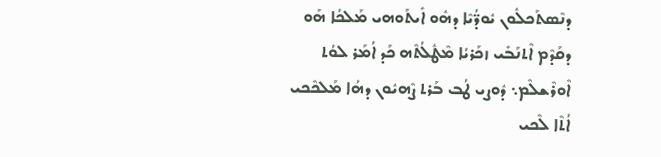ܕܢܶܣܬܰܟܠܽܘܢ ܝܽܘܕ̈ܳܝܶܐ ܕܗܽܘ ܐܺܝܬܰܘܗܝ ܡܰܠܟܳܐ ܗܰܘ ܕܩܰܕܶܡ ܐܶܬܢܰܒܺܝ ܙܟܰܪܝܳܐ ܡܶܛܽܠܳܬܶܗ ܟܰܕ ܐܳܡܰܪ ܠܘܳܬ ܐܶܘܪܶܫܠܶܡ܆ ܕܽܘܨܝ ܛܳܒ ܒܰܪܬ ܨܶܗܝܽܘܢ ܕܗܳܐ ܡܰܠܟܶܟܝ ܐܳܬܶܐ ܠܶܟܝ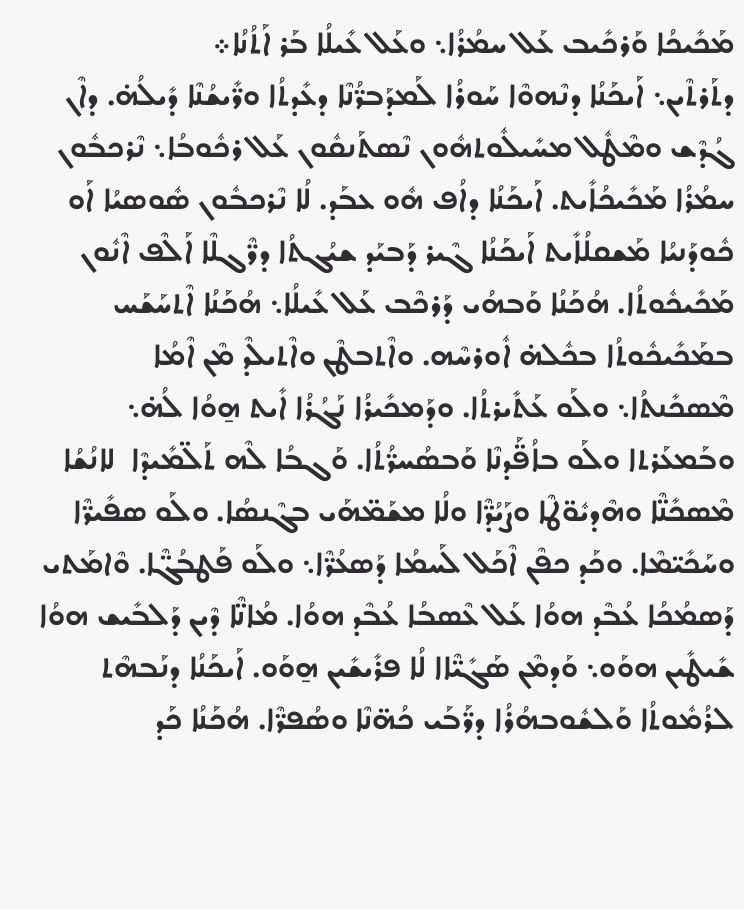ܡܰܟܺܝܟܳܐ ܘܰܪܟܺܝܒ ܥܰܠ ܚܡܳܪܳܐ܆ ܘܥܰܠ ܥܺܝܠܳܐ ܒܰܪ ܐܰܬܳܢܳܐ܀
ܕܬܰܪܬܶܝܢ܆ ܐܰܝܟܰܢܳܐ ܕܢܶܗܘܶܐ ܚܰܘܪܳܐ ܠܰܡܕܰܒܪ̈ܳܢܶܐ ܕܥܺܕܬܳܐ ܘܪ̈ܺܝܫܳܢܶܐ ܕܺܝܠܳܗ̇. ܕܐܶܢ ܓܳܕܶܫ ܘܡܶܛܽܠ ܡܚܺܝܠܽܘܬܗܽܘܢ ܢܶܣܬܰܢܩܽܘܢ ܥܰܠ ܪܟܽܘܒܳܐ܆ ܢܶܪܟܒܽܘܢ ܚܡܳܪܳܐ ܡܰܟܺܝܟܳܐܺܝܬ. ܐܰܝܟܰܢܳܐ ܕܐܳܦ ܗܽܘ ܥܒܰܕ. ܠܳܐ ܢܶܪܟܒܽܘܢ ܣܽܘܣܝܳܐ ܐܰܘ ܟܽܘܕܰܢܝܳܐ ܡܰܫܩܠܳܐܺܝܬ ܐܰܝܟܰܢܳܐ ܓܶܝܪ ܕܰܒܝܰܕ ܫܝܳܓܬܳܐ ܕܪ̈ܶܓܠܶܐ ܐܰܠܶܦ ܐܶܢܽܘܢ ܡܰܟܺܝܟܽܘܬܳܐ. ܗܳܟܰܢܳܐ ܘܰܒܗܳܝ ܕܰܪܟܶܒ ܥܰܠ ܥܺܝܠܳܐ܆ ܗܳܟܰܢܳܐ ܐܶܬܚܰܫܰܚ ܒܡܰܟܺܝܟܽܘܬܳܐ ܒܟܽܠܗ̇ ܐܽܘܪܚܶܗ. ܘܐܶܬܒܛܶܢ ܘܐܶܬܝܠܶܕ ܡܶܢ ܐܶܡܳܐ ܡܶܣܟܺܢܬܳܐ܆ ܘܠܰܘ ܥܰܬܺܝܪܬܳܐ. ܘܕܰܡܟܺܝܪܳܐ ܢܰܓܳܪܳܐ ܐܺܝܬ ܗ̱ܘܳܐ ܠܳܗ̇܆ ܘܒܰܡܥܰܪܬܐ ܘܠܰܘ ܒܐܳܦ̈ܰܕܢܶܐ ܘܰܒܣܳܚܪ̈ܳܬܳܐ. ܘܰܓܒܳܐ ܠܶܗ ܬܰܠ̈ܡܺܝܕܶܐ  ܠܐܢܳܫܳܐ ܡܶܣܟܺܢ̈ܶܐ ܘܗܶܕܝܽܘ̈ܛܶܐ ܘܨܰܝܳܕ̈ܶܐ ܘܠܳܐ ܡܫܰܡ̈ܗܰܝ ܒܓܶܢܣܳܐ. ܘܠܰܘ ܣܦܺܝܪ̈ܶܐ ܘܚܰܟܺܝ̈ܡܶܐ. ܘܟܰܕ ܟܦܶܢ ܐܶܟܰܠ ܠܰܚܡܳܐ ܕܰܣܥܳܪ̈ܶܐ܆ ܘܠܰܘ ܦܰܛܒܳܓ̈ܶܐ. ܘܶܐܡܰܬܝ ܕܰܣܡܳܟܳܐ ܥܳܒܶܕ ܗܘܳܐ ܥܰܠ ܥܶܣܒܳܐ ܥܳܒܶܕ ܗܘܳܐ. ܡܳܐܢ̈ܶܐ ܕܶܝܢ ܕܰܠܒܺܝܫ ܗܘܳܐ ܫܺܝܛܺܝܢ ܗܘܰܘ܆ ܘܰܕܡܶܢ ܣܰܓܺܝ̈ܶܐܐ ܠܳܐ ܦܪܺܝܫܺܝܢ ܗ̱ܘܰܘ. ܐܰܝܟܰܢܳܐ ܕܢܰܒܗܶܬ ܠܪܳܡܽܘܬܳܐ ܘܰܠܫܽܘܒܗܳܪܳܐ ܕܪ̈ܰܒܰܝ ܟܳܗ̈ܢܶܐ ܘܣܳܦܪ̈ܶܐ. ܗܳܟܰܢܳܐ ܟܰܕ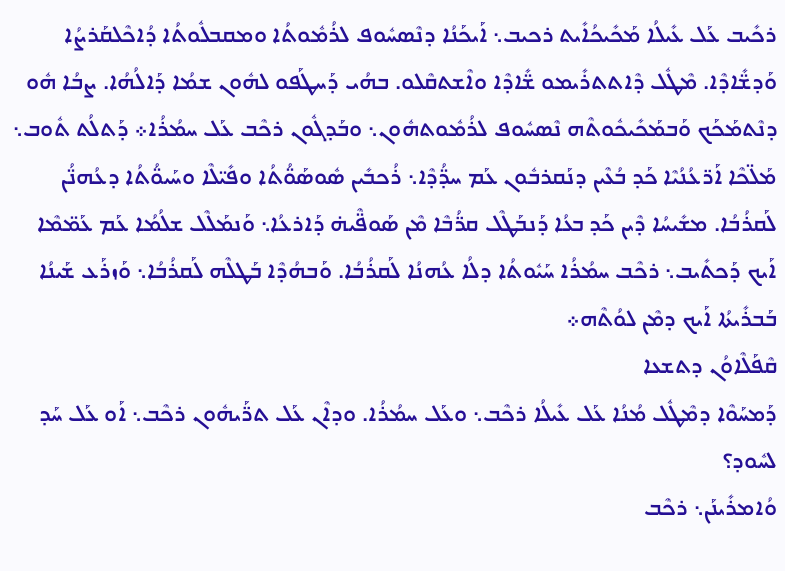ܪܟܺܝܒ ܥܰܠ ܥܺܝܠܳܐ ܡܰܟܺܝܟܳܐܺܝܬ ܪܟܝܒ܆ ܐܰܝܟܰܢܳܐ ܕܢܶܣܚܽܘܦ ܠܪܳܡܽܘܬܳܐ ܘܡܩܒܠܽܘܬܳܐ ܕܳܐܟܶܠܩܰܪܨܳܐ ܘܰܕܫ̈ܺܐܕܶܐ. ܡܶܛܽܠ ܕܶܐܬܬܪܺܝܡܘ ܫ̈ܺܐܕܶܐ ܘܐܶܫܬܩܶܠܘ. ܒܗܳܝ ܕܰܚܛܰܦܘ ܠܗܽܘܢ ܫܡܳܐ ܕܰܐܠܳܗܳܐ. ܨܒܳܐ ܗܽܘ ܕܢܶܬܡܰܟܰܟ ܘܰܒܡܰܟܺܝܟܽܘܬܶܗ ܢܶܣܚܽܘܦ ܠܪܳܡܽܘܬܗܽܘܢ܆ ܘܒܰܕܓܽܘܢ ܪܟܶܒ ܥܰܠ ܚܡܳܪܳܐ܀ ܕܰܬܠܳܬ ܬܽܘܒ܆ ܡܰܠ̈ܟܶܐ ܐܰܪ̈ܥܳܢܳܝܶܐ ܟܰܕ ܒܳܥܶܝܢ ܕܢܰܩܪܒܽܘܢ ܥܰܡ ܚܕ̈ܳܕܶܐ܆ ܪܳܟܒܺܝܢ ܣܽܘܣܰܘ̈ܳܬܳܐ ܘܦܺܝ̈ܠܶܐ ܘܚܰܝܘ̈ܳܬܳܐ ܕܥܳܗܢ̈ܳܢ ܠܰܩܪܳܒܳܐ. ܡܫܺܝܚܳܐ ܕܶܝܢ ܟܰܕ ܒܥܳܐ ܕܰܢܒܰܛܶܠ ܩܪ̈ܳܒܶܐ ܡܶܢ ܣܰܘܦ̈ܶܝܗ̇ ܕܰܐܪܥܳܐ܆ ܘܰܢܡܰܠܶܠ ܫܠܳܡܳܐ ܥܰܡ ܥܰܡ̈ܡܶܐ ܐܰܝܟ ܕܰܟܬܺܝܒ܆ ܪܟܶܒ ܚܡܳܪܳܐ ܚܰܝܽܘܬܳܐ ܕܠܳܐ ܥܳܗܢܳܐ ܠܰܩܪܳܒܳܐ. ܘܰܒܗܳܕܶܐ ܒܰܛܠܶܗ ܠܰܩܪܳܒܳܐ܆ ܘܰܙܪܰܥ ܫܰܝܢܳܐ ܒܰܒܪܺܝܬܳܐ ܐܰܝܟ ܕܡܶܢ ܠܘܳܬܶܗ܀
ܩܶܦܰܠܶܐܘܳܢ ܕܬܫܥܐ
ܕܰܡܚܰܘܶܐ ܕܡܶܛܽܠ ܡܳܢܳܐ ܥܰܠ ܥܺܝܠܳܐ ܪܟܶܒ܆ ܘܥܰܠ ܚܡܳܪܳܐ. ܘܕܐܶܢ ܥܰܠ ܬܪ̈ܰܝܗܽܘܢ ܪܟܶܒ܆ ܐܰܘ ܥܰܠ ܚܰܕ ܠܚܽܘܕ؟
ܘܳܐܡܪܺܝܢܰܢ܆ ܪܟܶܒ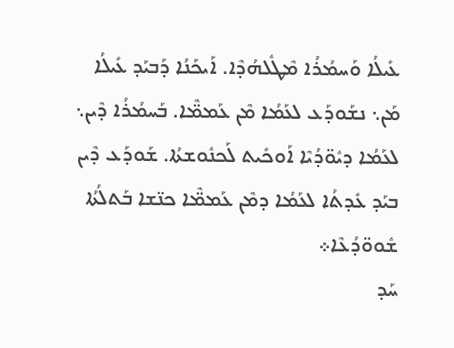ܥܺܝܠܳܐ ܘܰܚܡܳܪܳܐ ܡܶܛܽܠܗܳܕܶܐ. ܐܰܝܟܰܢܳܐ ܕܰܒܝܰܕ ܥܺܝܠܳܐ ܡܰܢ܆ ܢܫܰܘܕܰܥ ܠܥܰܡܳܐ ܡܶܢ ܥܰܡܡ̈ܶܐ. ܒܰܚܡܳܪܳܐ ܕܶܝܢ܆ ܠܥܰܡܳܐ ܕܝܽܘ̈ܕܳܝܶܐ ܐܰܘܟܺܝܬ ܠܰܟܢܽܘܫܬܳܐ. ܫܰܘܕܰܥ ܕܶܝܢ ܒܝܰܕ ܥܺܕܬܳܐ ܠܥܰܡܳܐ ܕܡܶܢ ܥܰܡܡ̈ܶܐ ܟܢ̈ܫܐ ܒܰܬܠܳܬܳܐ ܫܽܘܘ̈ܕܳܥܶܐ܀
ܚܰܕ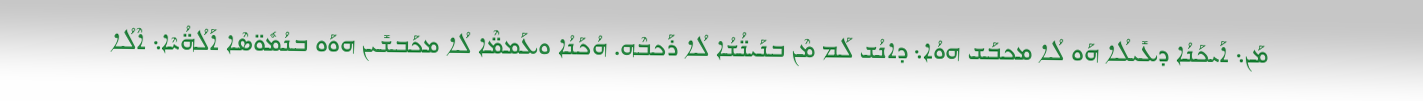ܡܰܢ܆ ܐܰܝܟܰܢܳܐ ܕܥܺܝܠܳܐ ܗܰܘ ܠܳܐ ܡܟܒܰܫ ܗܘܳܐ܆ ܕܐܢܳܫ ܠܰܡ ܡܶܢ ܒܢܰܝܢ̈ܳܫܳܐ ܠܳܐ ܪܰܟܒܶܗ. ܗܳܟܰܢܳܐ ܘܥܰܡܡ̈ܶܐ ܠܳܐ ܡܟܰܒܫܺܝܢ ܗܘܰܘ ܒܢܳܡܽܘ̈ܣܶܐ ܐܰܠܳܗ̈ܳܝܶܐ܆ ܐܶܠܳܐ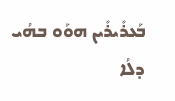ܒܰܥܪܺܝܪܺܝܢ ܗܘܰܘ ܒܗܳܝ ܕܠܳܐ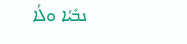ܢܒܺܝܳܐ ܘܠܳܐ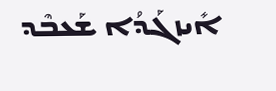ܐܺܝܙܓܰܕܳܐ ܫܰܥܒܶܕ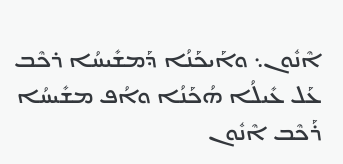ܐܶܢܽܘܢ܆ ܘܐܰܝܟܰܢܳܐ ܕܰܡܫܺܝܚܳܐ ܪܟܶܒ ܥܰܠ ܥܺܝܠܳܐ ܗܳܟܰܢܳܐ ܘܐܳܦ ܡܫܺܝܚܳܐ ܪܰܟܶܒ ܐܶܢܽܘܢ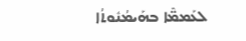ܠܥܰܡܡ̈ܶܐ ܒܗܰܝܡܳܢܽܘܬܳܐ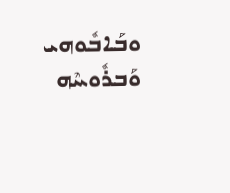ܘܒܰܐܒܽܘܗܝ ܘܰܒܪܽܘܚܶܗ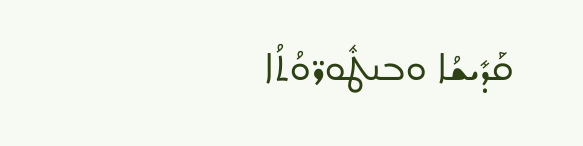ܩܰܕܺܝܫܳܐ ܘܒܢܛܽܘܪ̈ܘܳܬܳܐ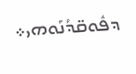ܕܦܽܘܩ̈ܕܳܢܰܘܗܝ܀